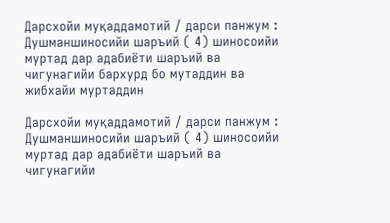Дарсхойи муқаддамотий / дарси панжум : Душманшиносийи шаръий ( 4) шиносоийи муртад дар адабиёти шаръий ва чигунагийи бархурд бо мутаддин ва жибхайи муртаддин

Дарсхойи муқаддамотий / дарси панжум : Душманшиносийи шаръий ( 4) шиносоийи муртад дар адабиёти шаръий ва чигунагийи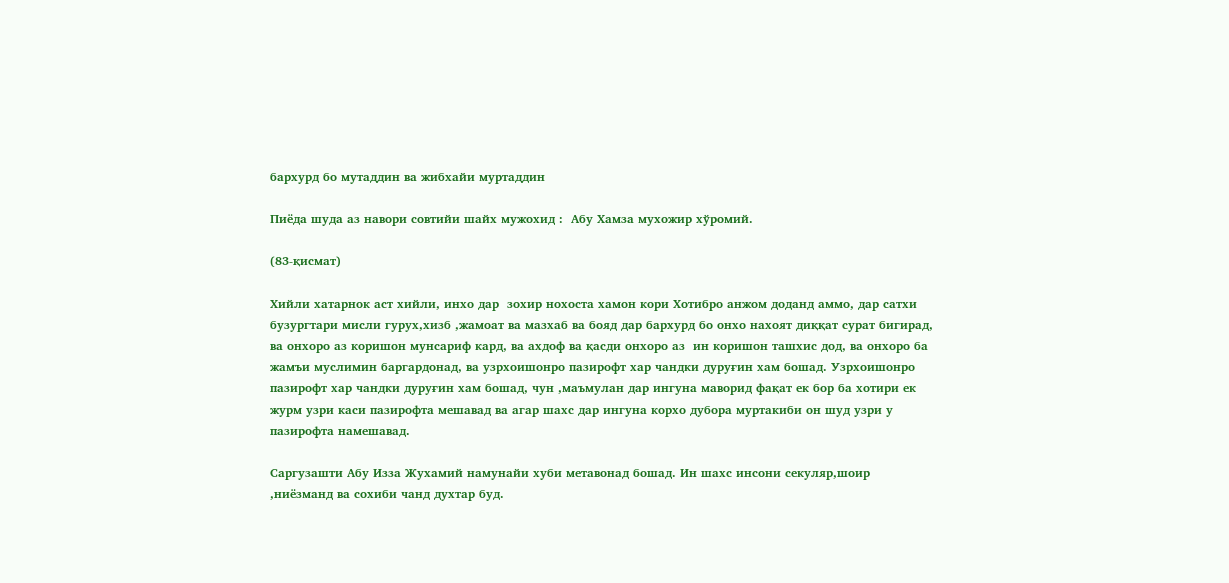бархурд бо мутаддин ва жибхайи муртаддин

Пиёда шуда аз навори совтийи шайх мужохид :  Абу Хамза мухожир хўромий.

(83-қисмат)

Хийли хатарнок аст хийли, инхо дар  зохир нохоста хамон кори Хотибро анжом доданд аммо, дар сатхи бузургтари мисли гурух,хизб ,жамоат ва мазхаб ва бояд дар бархурд бо онхо нахоят диққат сурат бигирад, ва онхоро аз коришон мунсариф кард, ва ахдоф ва қасди онхоро аз  ин коришон ташхис дод, ва онхоро ба жамъи муслимин баргардонад, ва узрхоишонро пазирофт хар чандки дуруғин хам бошад. Узрхоишонро пазирофт хар чандки дуруғин хам бошад, чун ,маъмулан дар ингуна маворид фақат ек бор ба хотири ек журм узри каси пазирофта мешавад ва агар шахс дар ингуна корхо дубора муртакиби он шуд узри у пазирофта намешавад.

Саргузашти Абу Изза Жухамий намунайи хуби метавонад бошад. Ин шахс инсони секуляр,шоир ,ниёзманд ва сохиби чанд духтар буд.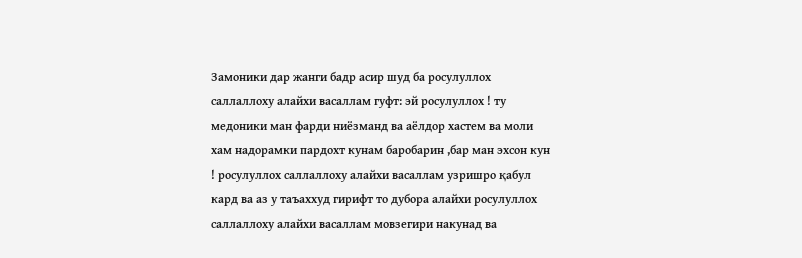Замоники дар жанги бадр асир шуд ба росулуллох саллаллоху алайхи васаллам гуфт: эй росулуллох ! ту медоники ман фарди ниёзманд ва аёлдор хастем ва моли хам надорамки пардохт кунам баробарин ,бар ман эхсон кун ! росулуллох саллаллоху алайхи васаллам узришро қабул кард ва аз у таъаххуд гирифт то дубора алайхи росулуллох саллаллоху алайхи васаллам мовзегири накунад ва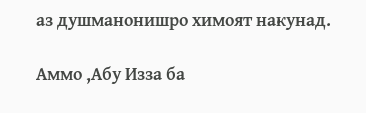аз душманонишро химоят накунад.

Аммо ,Абу Изза ба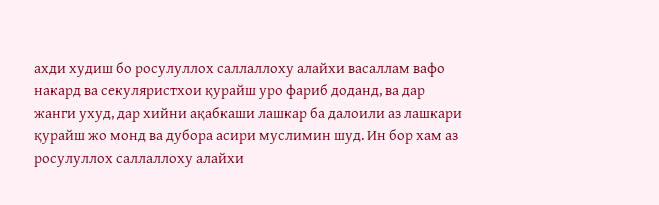ахди худиш бо росулуллох саллаллоху алайхи васаллам вафо накард ва секуляристхои қурайш уро фариб доданд, ва дар жанги ухуд, дар хийни ақабкаши лашкар ба далоили аз лашкари қурайш жо монд ва дубора асири муслимин шуд. Ин бор хам аз росулуллох саллаллоху алайхи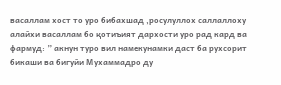васаллам хост то уро бибахшад ,росулуллох саллаллоху алайхи васаллам бо қотиъият дархости уро рад кард ва фармуд: ” акнун туро вил намекунамки даст ба рухсорит бикаши ва бигуйи Мухаммадро ду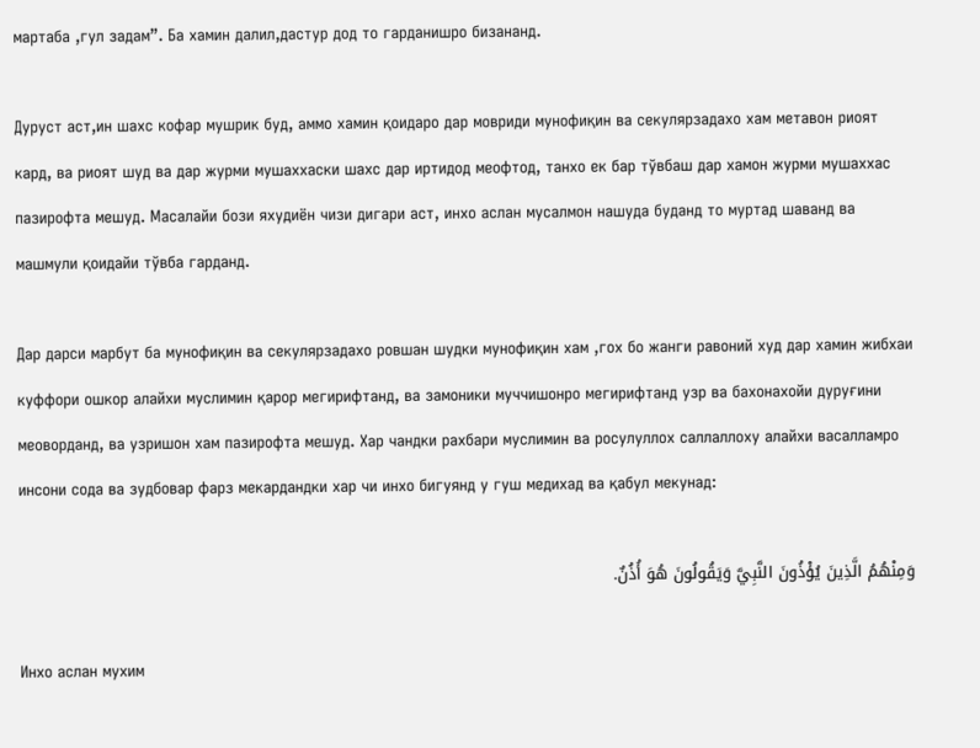мартаба ,гул задам”. Ба хамин далил,дастур дод то гарданишро бизананд.

Дуруст аст,ин шахс кофар мушрик буд, аммо хамин қоидаро дар мовриди мунофиқин ва секулярзадахо хам метавон риоят кард, ва риоят шуд ва дар журми мушаххаски шахс дар иртидод меофтод, танхо ек бар тўвбаш дар хамон журми мушаххас пазирофта мешуд. Масалайи бози яхудиён чизи дигари аст, инхо аслан мусалмон нашуда буданд то муртад шаванд ва машмули қоидайи тўвба гарданд.

Дар дарси марбут ба мунофиқин ва секулярзадахо ровшан шудки мунофиқин хам ,гох бо жанги равоний худ дар хамин жибхаи куффори ошкор алайхи муслимин қарор мегирифтанд, ва замоники муччишонро мегирифтанд узр ва бахонахойи дуруғини меоворданд, ва узришон хам пазирофта мешуд. Хар чандки рахбари муслимин ва росулуллох саллаллоху алайхи васалламро инсони сода ва зудбовар фарз мекардандки хар чи инхо бигуянд у гуш медихад ва қабул мекунад:

وَمِنْهُمُ الَّذِينَ يُؤْذُونَ النَّبِيَّ وَيَقُولُونَ هُوَ أُذُنٌ.

Инхо аслан мухим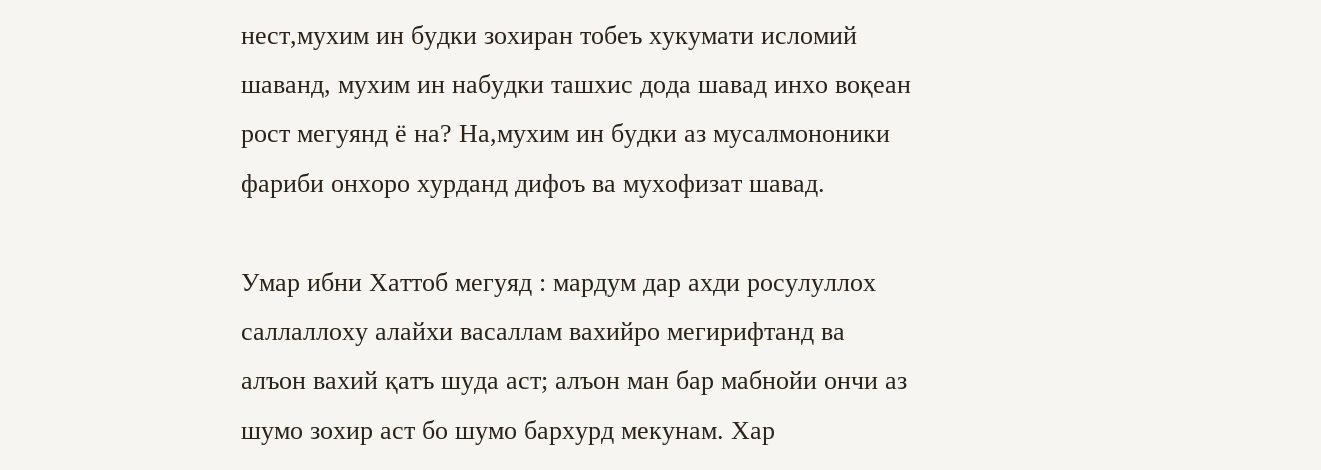нест,мухим ин будки зохиран тобеъ хукумати исломий шаванд, мухим ин набудки ташхис дода шавад инхо воқеан рост мегуянд ё на? На,мухим ин будки аз мусалмононики фариби онхоро хурданд дифоъ ва мухофизат шавад.

Умар ибни Хаттоб мегуяд : мардум дар ахди росулуллох саллаллоху алайхи васаллам вахийро мегирифтанд ва алъон вахий қатъ шуда аст; алъон ман бар мабнойи ончи аз шумо зохир аст бо шумо бархурд мекунам. Хар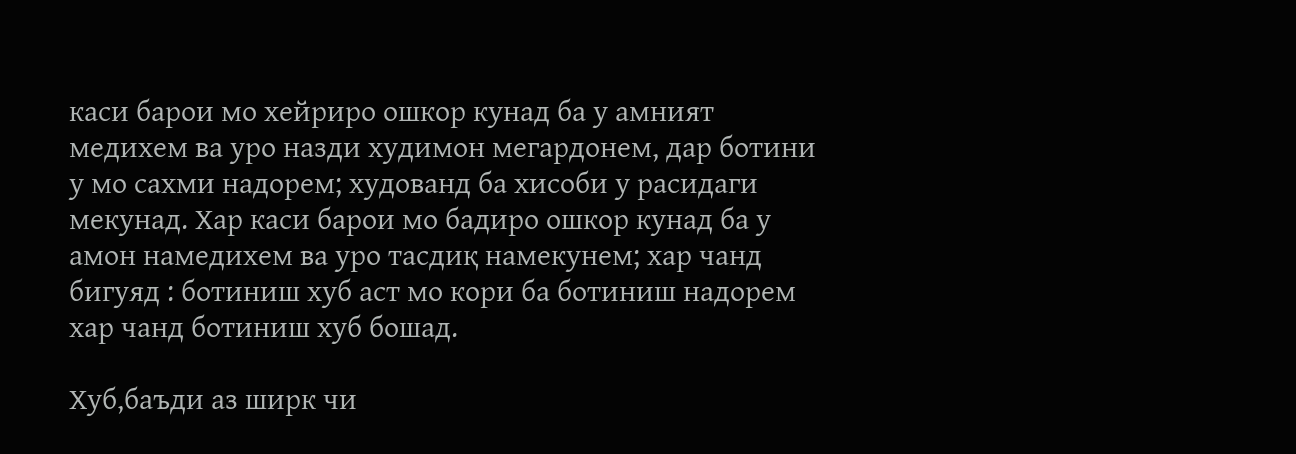каси барои мо хейриро ошкор кунад ба у амният медихем ва уро назди худимон мегардонем, дар ботини у мо сахми надорем; худованд ба хисоби у расидаги мекунад. Хар каси барои мо бадиро ошкор кунад ба у амон намедихем ва уро тасдиқ намекунем; хар чанд бигуяд : ботиниш хуб аст мо кори ба ботиниш надорем хар чанд ботиниш хуб бошад.

Хуб,баъди аз ширк чи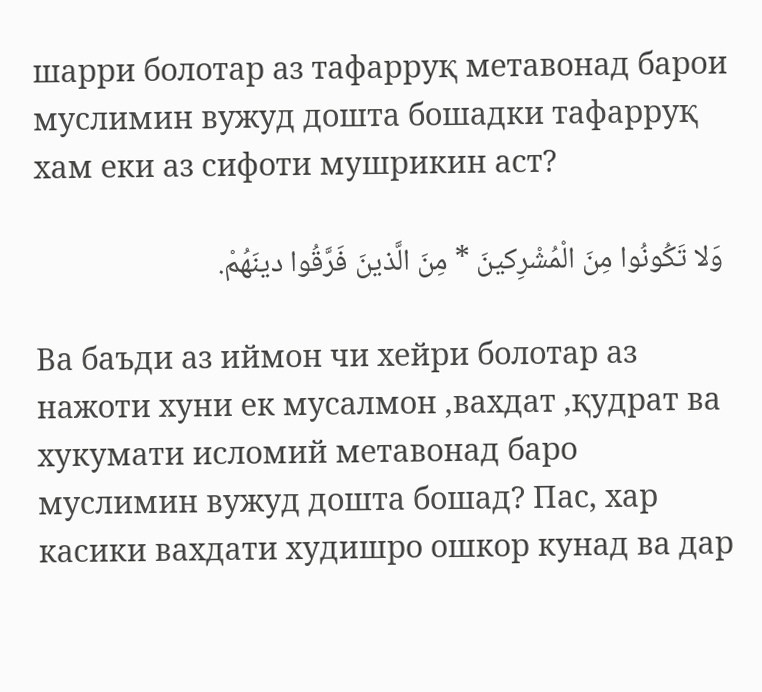шарри болотар аз тафарруқ метавонад барои муслимин вужуд дошта бошадки тафарруқ хам еки аз сифоти мушрикин аст?

 وَلا تَکُونُوا مِنَ الْمُشْرِکينَ * مِنَ الَّذينَ فَرَّقُوا دينَهُمْ.

Ва баъди аз иймон чи хейри болотар аз нажоти хуни ек мусалмон ,вахдат ,қудрат ва хукумати исломий метавонад баро муслимин вужуд дошта бошад? Пас, хар касики вахдати худишро ошкор кунад ва дар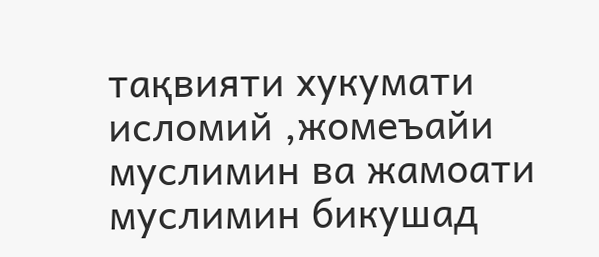тақвияти хукумати исломий ,жомеъайи муслимин ва жамоати муслимин бикушад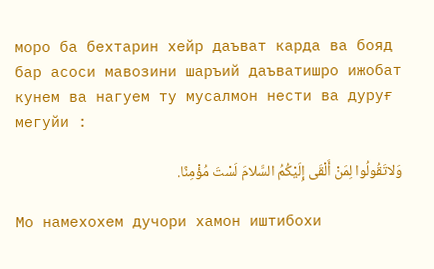моро ба бехтарин хейр даъват карда ва бояд бар асоси мавозини шаръий даъватишро ижобат кунем ва нагуем ту мусалмон нести ва дуруғ мегуйи :

وَلاتَقُولُوا لِمَنْ أَلْقَى إِلَيْكُمُ السَّلامَ لَسْتَ مُؤْمِنًا.

Мо намехохем дучори хамон иштибохи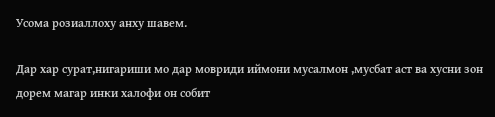Усома розиаллоху анху шавем.

Дар хар сурат,нигариши мо дар мовриди иймони мусалмон ,мусбат аст ва хусни зон дорем магар инки халофи он собит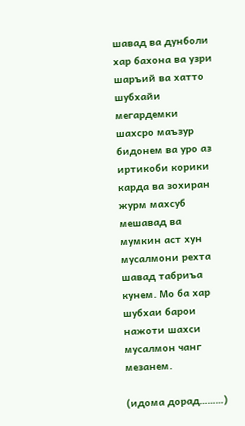шавад ва дунболи хар бахона ва узри шаръий ва хатто шубхайи мегардемки шахсро маъзур бидонем ва уро аз иртикоби корики карда ва зохиран журм махсуб мешавад ва мумкин аст хун мусалмони рехта шавад табриъа кунем. Мо ба хар шубхаи барои нажоти шахси мусалмон чанг мезанем.

(идома дорад………)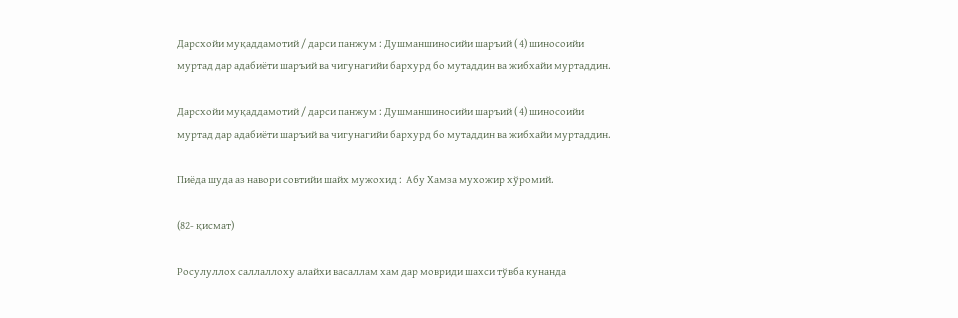Дарсхойи муқаддамотий / дарси панжум : Душманшиносийи шаръий ( 4) шиносоийи муртад дар адабиёти шаръий ва чигунагийи бархурд бо мутаддин ва жибхайи муртаддин.

Дарсхойи муқаддамотий / дарси панжум : Душманшиносийи шаръий ( 4) шиносоийи муртад дар адабиёти шаръий ва чигунагийи бархурд бо мутаддин ва жибхайи муртаддин.

Пиёда шуда аз навори совтийи шайх мужохид :  Абу Хамза мухожир хўромий.

(82- қисмат)

Росулуллох саллаллоху алайхи васаллам хам дар мовриди шахси тўвба кунанда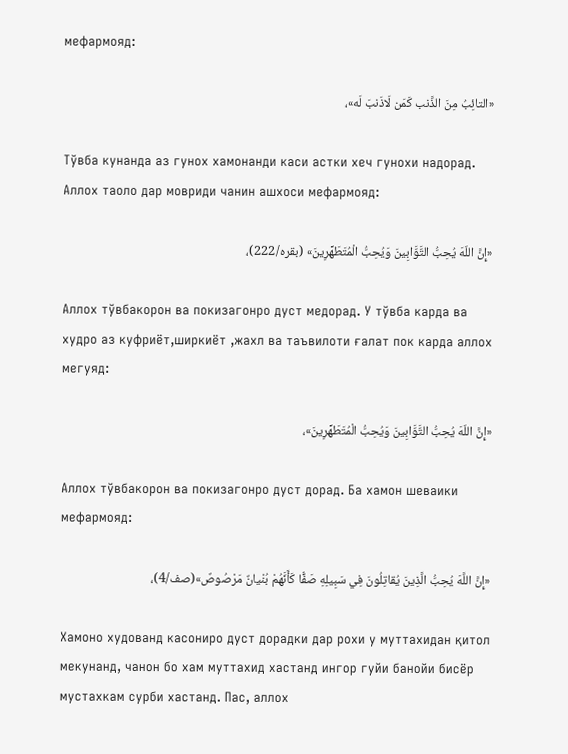мефармояд:

«التائِبُ مِنَ الذَّنب كَمَن لَاذَنبَ لَه»،

Тўвба кунанда аз гунох хамонанди каси астки хеч гунохи надорад. Аллох таоло дар мовриди чанин ашхоси мефармояд:

«إِنَّ اللّهَ یُحِبُّ التَّوَّابِینَ وَیُحِبُّ الْمُتَطَهِّرِینَ» (بقره/222)،

Аллох тўвбакорон ва покизагонро дуст медорад. У тўвба карда ва худро аз куфриёт,ширкиёт ,жахл ва таъвилоти ғалат пок карда аллох мегуяд:

«إِنَّ اللّهَ یُحِبُّ التَّوَّابِینَ وَیُحِبُّ الْمُتَطَهِّرِینَ»،

Аллох тўвбакорон ва покизагонро дуст дорад. Ба хамон шеваики мефармояд:

«إِنَّ اللَّهَ يُحِبُّ الَّذِينَ يُقاتِلُونَ فِي سَبِيلِهِ صَفًّا كَأَنَّهُمْ بُنْيانٌ مَرْصُوصٌ»(صف/4)،

Хамоно худованд касониро дуст дорадки дар рохи у муттахидан қитол мекунанд, чанон бо хам муттахид хастанд ингор гуйи банойи бисёр мустахкам сурби хастанд. Пас, аллох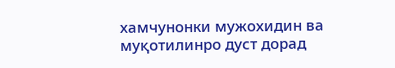хамчунонки мужохидин ва муқотилинро дуст дорад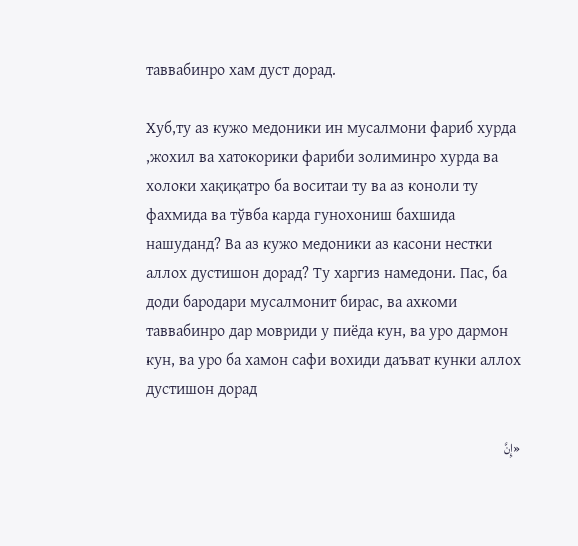таввабинро хам дуст дорад.

Хуб,ту аз кужо медоники ин мусалмони фариб хурда ,жохил ва хатокорики фариби золиминро хурда ва холоки хақиқатро ба воситаи ту ва аз коноли ту фахмида ва тўвба карда гунохониш бахшида нашуданд? Ва аз кужо медоники аз касони нестки аллох дустишон дорад? Ту харгиз намедони. Пас, ба доди бародари мусалмонит бирас, ва ахкоми таввабинро дар мовриди у пиёда кун, ва уро дармон кун, ва уро ба хамон сафи вохиди даъват кунки аллох дустишон дорад

«إِنَّ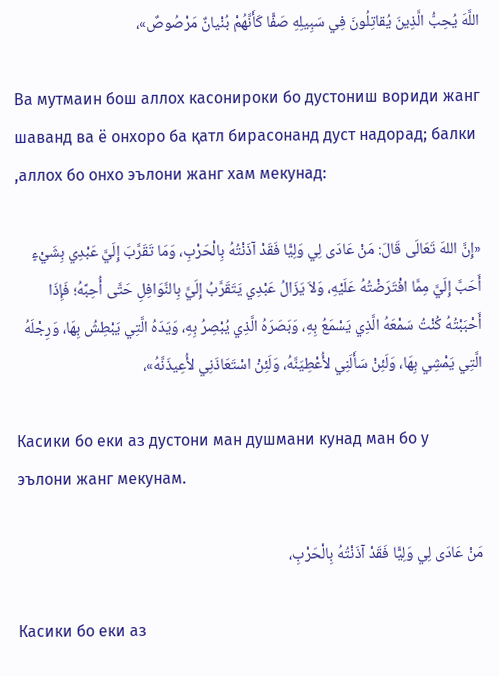اللَّهَ يُحِبُّ الَّذِينَ يُقاتِلُونَ فِي سَبِيلِهِ صَفًّا كَأَنَّهُمْ بُنْيانٌ مَرْصُوصٌ»،

Ва мутмаин бош аллох касонироки бо дустониш вориди жанг шаванд ва ё онхоро ба қатл бирасонанд дуст надорад; балки ,аллох бо онхо эълони жанг хам мекунад:

«إِنَّ اللهَ تَعَالَى قَالَ: مَنْ عَادَى لِي وَلِيًّا فَقَدْ آذَنْتُهُ بِالْحَرْبِ، وَمَا تَقَرَّبَ إِلَيَّ عَبْدِي بِشَيْءٍ أَحَبَّ إِلَيَّ مِمَّا افْتَرَضْتُهُ عَلَيْهِ، وَلاَ يَزَالُ عَبْدِي يَتَقَرَّبُ إِلَيَّ بِالنَّوَافِلِ حَتَّى أُحِبَّهُ؛ فَإِذَا أَحْبَبْتُهُ كُنْتُ سَمْعَهُ الَّذِي يَسْمَعُ بِهِ، وَبَصَرَهُ الَّذِي يُبْصِرُ بِهِ، وَيَدَهُ الَّتِي يَبْطِشُ بِهَا، وَرِجْلَهُ الَّتِي يَمْشِي بِهَا، وَلَئِنْ سَأَلَنِي لأُعْطِيَنَّهُ، وَلَئِنْ اسْتَعَاذَنِي لأُعِيذَنَّهُ»،

Касики бо еки аз дустони ман душмани кунад ман бо у эълони жанг мекунам.

مَنْ عَادَى لِي وَلِيًّا فَقَدْ آذَنْتُهُ بِالْحَرْبِ،

Касики бо еки аз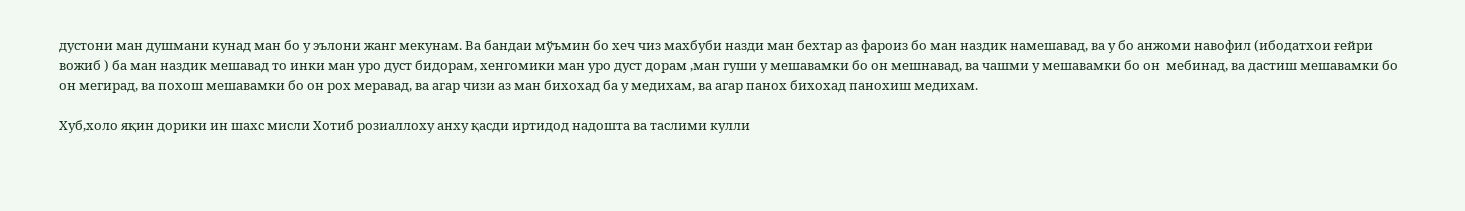дустони ман душмани кунад ман бо у эълони жанг мекунам. Ва бандаи мўъмин бо хеч чиз махбуби назди ман бехтар аз фароиз бо ман наздик намешавад, ва у бо анжоми навофил (ибодатхои ғейри вожиб ) ба ман наздик мешавад то инки ман уро дуст бидорам, хенгомики ман уро дуст дорам ,ман гуши у мешавамки бо он мешнавад, ва чашми у мешавамки бо он  мебинад, ва дастиш мешавамки бо он мегирад, ва похош мешавамки бо он рох меравад, ва агар чизи аз ман бихохад ба у медихам, ва агар панох бихохад панохиш медихам.

Хуб,холо яқин дорики ин шахс мисли Хотиб розиаллоху анху қасди иртидод надошта ва таслими кулли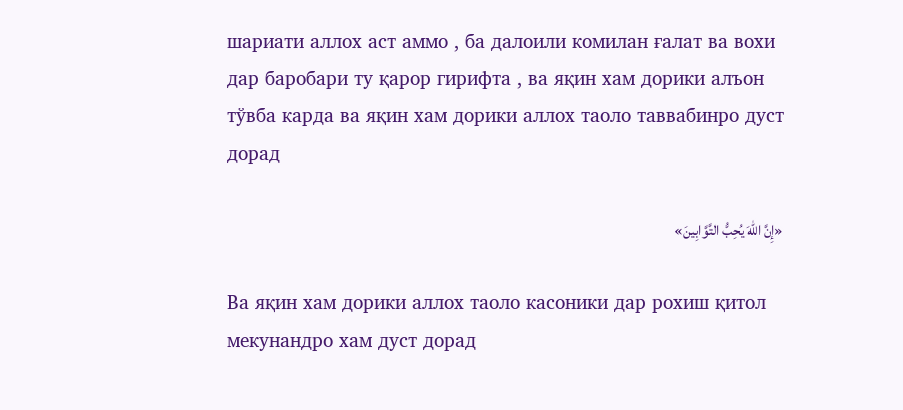шариати аллох аст аммо , ба далоили комилан ғалат ва вохи дар баробари ту қарор гирифта , ва яқин хам дорики алъон тўвба карда ва яқин хам дорики аллох таоло таввабинро дуст дорад

«إِنَّ اللّهَ یُحِبُّ التَّوَّابِینَ»

Ва яқин хам дорики аллох таоло касоники дар рохиш қитол мекунандро хам дуст дорад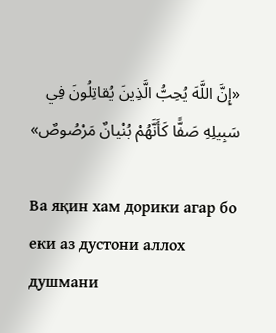«إِنَّ اللَّهَ يُحِبُّ الَّذِينَ يُقاتِلُونَ فِي سَبِيلِهِ صَفًّا كَأَنَّهُمْ بُنْيانٌ مَرْصُوصٌ»

Ва яқин хам дорики агар бо еки аз дустони аллох душмани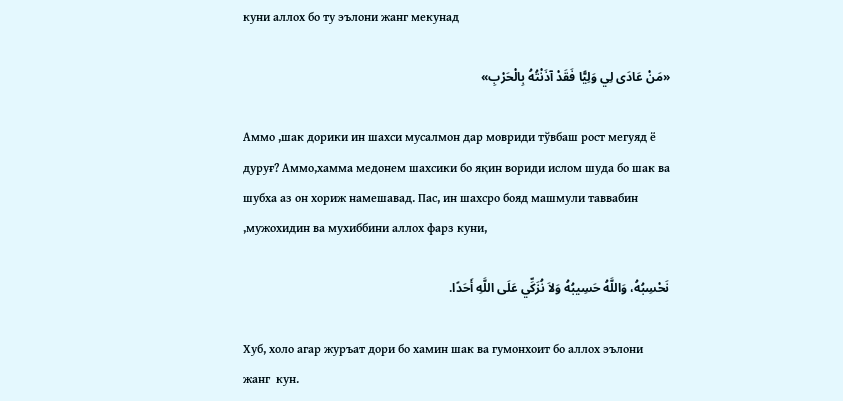куни аллох бо ту эълони жанг мекунад

«مَنْ عَادَى لِي وَلِيًّا فَقَدْ آذَنْتُهُ بِالْحَرْبِ»

Аммо ,шак дорики ин шахси мусалмон дар мовриди тўвбаш рост мегуяд ё дуруғ? Аммо,хамма медонем шахсики бо яқин вориди ислом шуда бо шак ва шубха аз он хориж намешавад. Пас, ин шахсро бояд машмули таввабин ,мужохидин ва мухиббини аллох фарз куни,

نَحْسِبُهُ، وَاللَّهُ حَسِيبُهُ وَلاَ نُزَكِّي عَلَى اللَّهِ أَحَدًا.

Хуб, холо агар журъат дори бо хамин шак ва гумонхоит бо аллох эълони жанг  кун.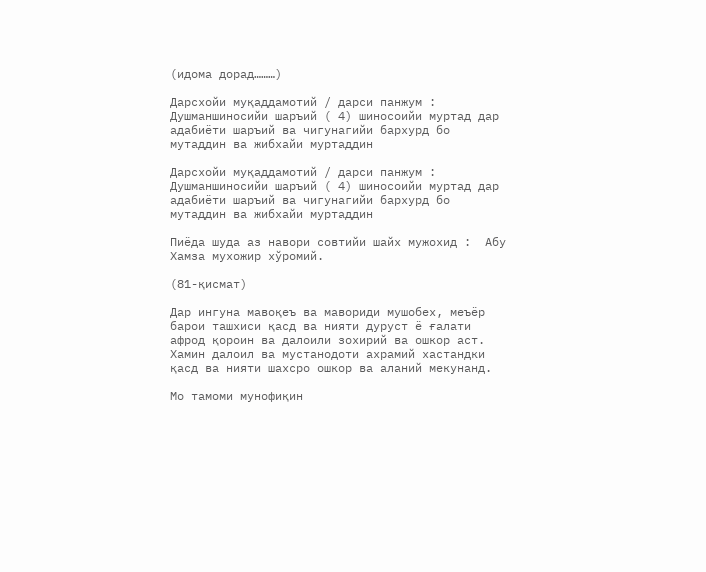(идома дорад………)

Дарсхойи муқаддамотий / дарси панжум : Душманшиносийи шаръий ( 4) шиносоийи муртад дар адабиёти шаръий ва чигунагийи бархурд бо мутаддин ва жибхайи муртаддин

Дарсхойи муқаддамотий / дарси панжум : Душманшиносийи шаръий ( 4) шиносоийи муртад дар адабиёти шаръий ва чигунагийи бархурд бо мутаддин ва жибхайи муртаддин

Пиёда шуда аз навори совтийи шайх мужохид :  Абу Хамза мухожир хўромий.

(81-қисмат)

Дар ингуна мавоқеъ ва мавориди мушобех, меъёр барои ташхиси қасд ва нияти дуруст ё ғалати афрод қороин ва далоили зохирий ва ошкор аст. Хамин далоил ва мустанодоти ахрамий хастандки қасд ва нияти шахсро ошкор ва аланий мекунанд.

Мо тамоми мунофиқин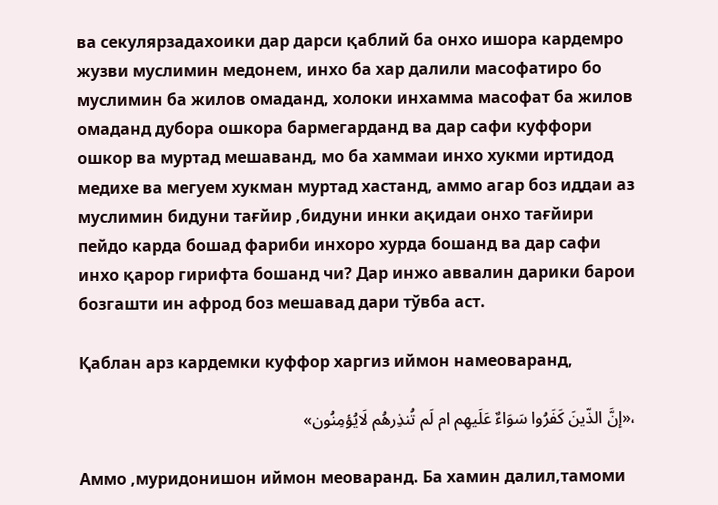ва секулярзадахоики дар дарси қаблий ба онхо ишора кардемро жузви муслимин медонем, инхо ба хар далили масофатиро бо муслимин ба жилов омаданд, холоки инхамма масофат ба жилов омаданд дубора ошкора бармегарданд ва дар сафи куффори ошкор ва муртад мешаванд, мо ба хаммаи инхо хукми иртидод медихе ва мегуем хукман муртад хастанд, аммо агар боз иддаи аз муслимин бидуни тағйир ,бидуни инки ақидаи онхо тағйири пейдо карда бошад фариби инхоро хурда бошанд ва дар сафи инхо қарор гирифта бошанд чи? Дар инжо аввалин дарики барои бозгашти ин афрод боз мешавад дари тўвба аст.

Қаблан арз кардемки куффор харгиз иймон намеоваранд,

،«إنَّ الذّینَ کَفَرُوا سَوَاءٌ عَلَیهِم ام لَم تُنذِرهُم لَایُؤمِنُون»

Аммо ,муридонишон иймон меоваранд. Ба хамин далил,тамоми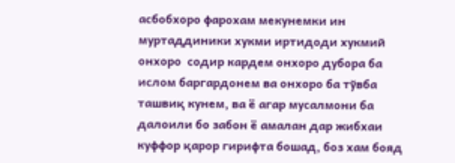асбобхоро фарохам мекунемки ин муртаддиники хукми иртидоди хукмий онхоро  содир кардем онхоро дубора ба ислом баргардонем ва онхоро ба тўвба ташвиқ кунем, ва ё агар мусалмони ба далоили бо забон ё амалан дар жибхаи куффор қарор гирифта бошад, боз хам бояд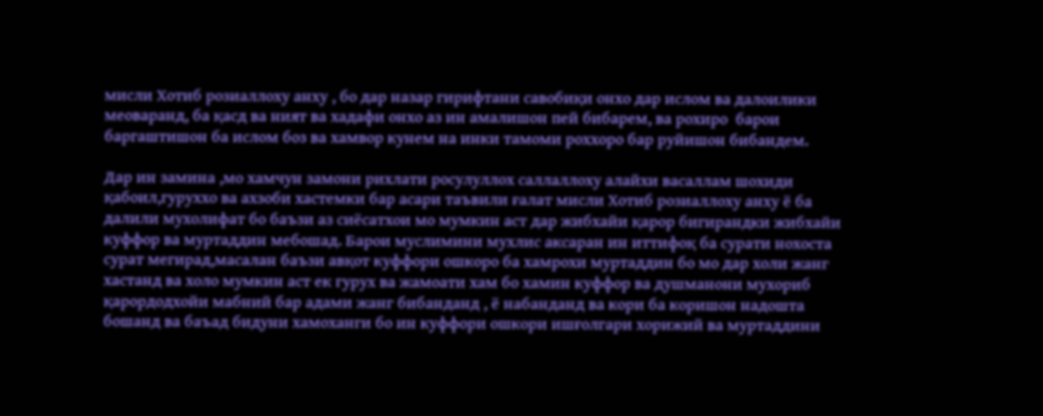мисли Хотиб розиаллоху анху , бо дар назар гирифтани савобиқи онхо дар ислом ва далоилики меоваранд, ба қасд ва ният ва хадафи онхо аз ин амалишон пей бибарем, ва рохиро  барои баргаштишон ба ислом боз ва хамвор кунем на инки тамоми роххоро бар руйишон бибандем.

Дар ин замина ,мо хамчун замони рихлати росулуллох саллаллоху алайхи васаллам шохиди қабоил,гуруххо ва ахзоби хастемки бар асари таъвили ғалат мисли Хотиб розиаллоху анху ё ба далили мухолифат бо баъзи аз сиёсатхои мо мумкин аст дар жибхайи қарор бигирандки жибхайи куффор ва муртаддин мебошад. Барои муслимини мухлис аксаран ин иттифоқ ба сурати нохоста сурат мегирад,масалан баъзи авқот куффори ошкоро ба хамрохи муртаддин бо мо дар холи жанг хастанд ва холо мумкин аст ек гурух ва жамоати хам бо хамин куффор ва душманони мухориб қарордодхойи мабний бар адами жанг бибанданд , ё набанданд ва кори ба коришон надошта бошанд ва баъад бидуни хамоханги бо ин куффори ошкори ишғолгари хорижий ва муртаддини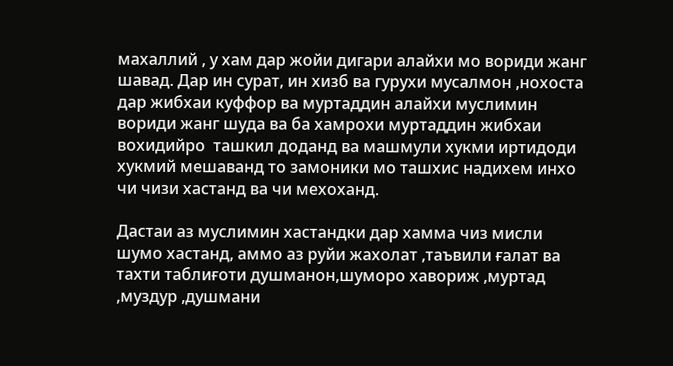махаллий , у хам дар жойи дигари алайхи мо вориди жанг шавад. Дар ин сурат, ин хизб ва гурухи мусалмон ,нохоста дар жибхаи куффор ва муртаддин алайхи муслимин вориди жанг шуда ва ба хамрохи муртаддин жибхаи вохидийро  ташкил доданд ва машмули хукми иртидоди хукмий мешаванд то замоники мо ташхис надихем инхо чи чизи хастанд ва чи мехоханд.

Дастаи аз муслимин хастандки дар хамма чиз мисли шумо хастанд, аммо аз руйи жахолат ,таъвили ғалат ва тахти таблиғоти душманон,шуморо хавориж ,муртад ,муздур ,душмани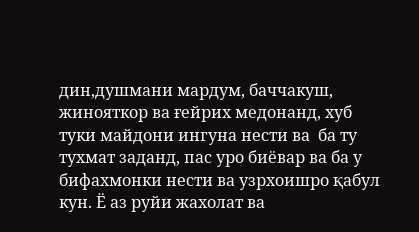дин,душмани мардум, баччакуш, жинояткор ва ғейрих медонанд, хуб туки майдони ингуна нести ва  ба ту тухмат заданд, пас уро биёвар ва ба у бифахмонки нести ва узрхоишро қабул кун. Ё аз руйи жахолат ва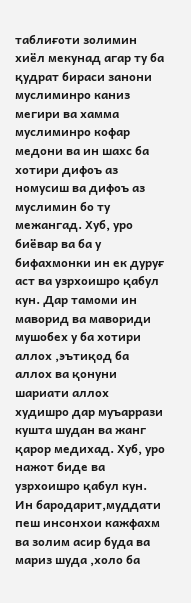таблиғоти золимин хиёл мекунад агар ту ба қудрат бираси занони муслиминро каниз мегири ва хамма муслиминро кофар медони ва ин шахс ба хотири дифоъ аз номусиш ва дифоъ аз муслимин бо ту межангад. Хуб, уро биёвар ва ба у бифахмонки ин ек дуруғ аст ва узрхоишро қабул кун. Дар тамоми ин маворид ва мавориди мушобех у ба хотири аллох ,эътиқод ба аллох ва қонуни шариати аллох худишро дар муъаррази кушта шудан ва жанг қарор медихад. Хуб, уро нажот биде ва узрхоишро қабул кун. Ин бародарит,муддати пеш инсонхои кажфахм ва золим асир буда ва мариз шуда ,холо ба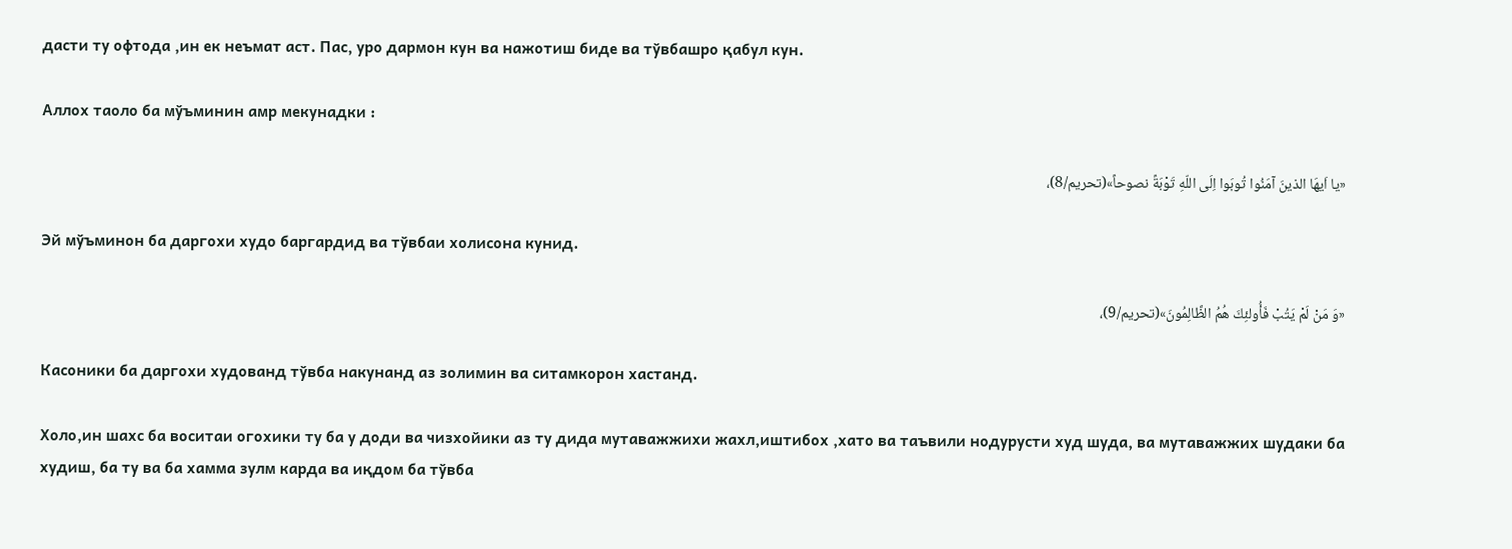дасти ту офтода ,ин ек неъмат аст. Пас, уро дармон кун ва нажотиш биде ва тўвбашро қабул кун.

Аллох таоло ба мўъминин амр мекунадки :

«یا اَیهَا الذینَ آمَنُوا تُوبَوا اِلَی اللّهِ تَوْبَةً نصوحاً»(تحریم/8)،

Эй мўъминон ба даргохи худо баргардид ва тўвбаи холисона кунид.

«وَ مَنْ لَمْ يَتُبْ فَأُولئِكَ هُمُ الظَّالِمُونَ»(تحریم/9)،

Касоники ба даргохи худованд тўвба накунанд аз золимин ва ситамкорон хастанд.

Холо,ин шахс ба воситаи огохики ту ба у доди ва чизхойики аз ту дида мутаважжихи жахл,иштибох ,хато ва таъвили нодурусти худ шуда, ва мутаважжих шудаки ба худиш, ба ту ва ба хамма зулм карда ва иқдом ба тўвба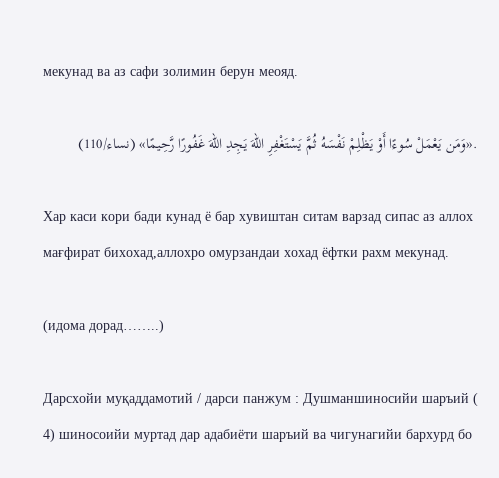мекунад ва аз сафи золимин берун меояд.

.«وَمَن یَعْمَلْ سُوءًا أَوْ یَظْلِمْ نَفْسَهُ ثُمَّ یَسْتَغْفِرِ اللّهَ یَجِدِ اللّهَ غَفُورًا رَّحِیمًا» (نساء/110)

Хар каси кори бади кунад ё бар хувиштан ситам варзад сипас аз аллох мағфират бихохад,аллохро омурзандаи хохад ёфтки рахм мекунад.

(идома дорад……..)

Дарсхойи муқаддамотий / дарси панжум : Душманшиносийи шаръий ( 4) шиносоийи муртад дар адабиёти шаръий ва чигунагийи бархурд бо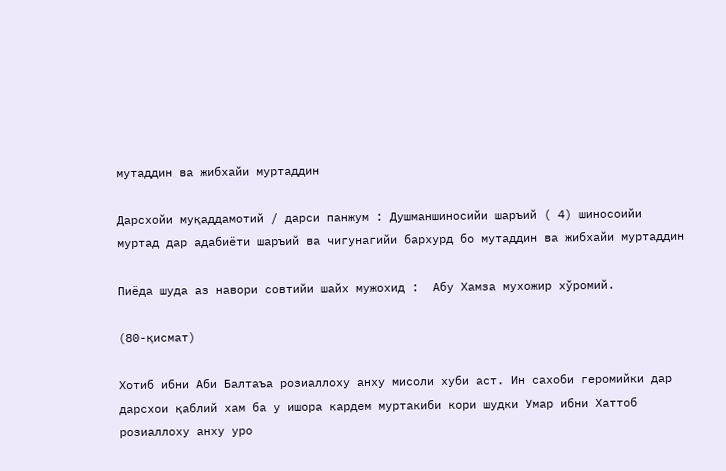мутаддин ва жибхайи муртаддин

Дарсхойи муқаддамотий / дарси панжум : Душманшиносийи шаръий ( 4) шиносоийи муртад дар адабиёти шаръий ва чигунагийи бархурд бо мутаддин ва жибхайи муртаддин

Пиёда шуда аз навори совтийи шайх мужохид :  Абу Хамза мухожир хўромий.

(80-қисмат)

Хотиб ибни Аби Балтаъа розиаллоху анху мисоли хуби аст. Ин сахоби геромийки дар дарсхои қаблий хам ба у ишора кардем муртакиби кори шудки Умар ибни Хаттоб розиаллоху анху уро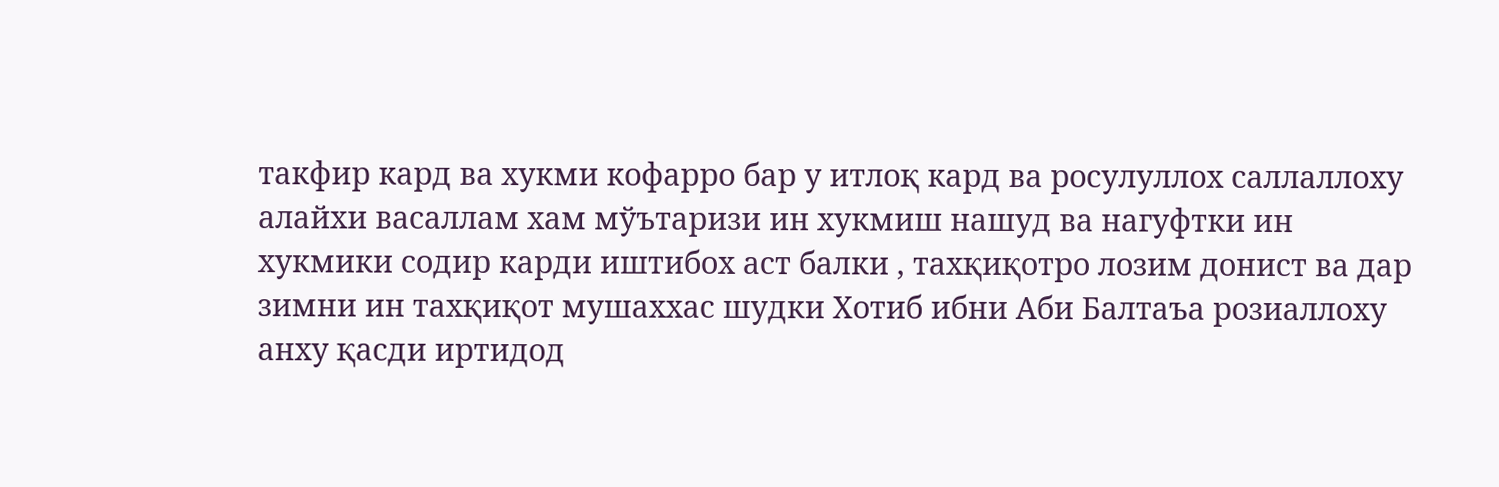такфир кард ва хукми кофарро бар у итлоқ кард ва росулуллох саллаллоху алайхи васаллам хам мўътаризи ин хукмиш нашуд ва нагуфтки ин хукмики содир карди иштибох аст балки , тахқиқотро лозим донист ва дар зимни ин тахқиқот мушаххас шудки Хотиб ибни Аби Балтаъа розиаллоху анху қасди иртидод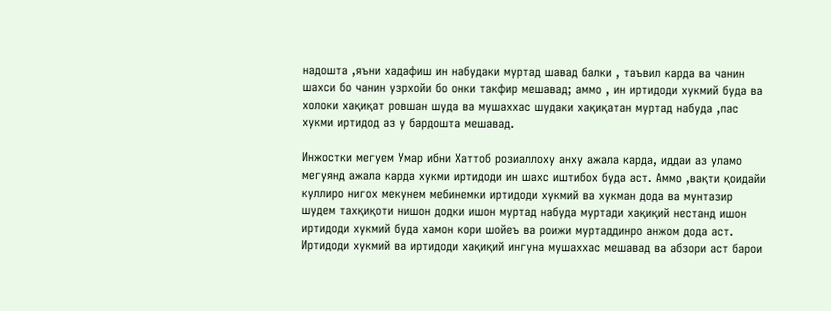надошта ,яъни хадафиш ин набудаки муртад шавад балки , таъвил карда ва чанин шахси бо чанин узрхойи бо онки такфир мешавад; аммо , ин иртидоди хукмий буда ва холоки хақиқат ровшан шуда ва мушаххас шудаки хақиқатан муртад набуда ,пас хукми иртидод аз у бардошта мешавад.

Инжостки мегуем Умар ибни Хаттоб розиаллоху анху ажала карда, иддаи аз уламо мегуянд ажала карда хукми иртидоди ин шахс иштибох буда аст. Аммо ,вақти қоидайи куллиро нигох мекунем мебинемки иртидоди хукмий ва хукман дода ва мунтазир шудем тахқиқоти нишон додки ишон муртад набуда муртади хақиқий нестанд ишон иртидоди хукмий буда хамон кори шойеъ ва роижи муртаддинро анжом дода аст. Иртидоди хукмий ва иртидоди хақиқий ингуна мушаххас мешавад ва абзори аст барои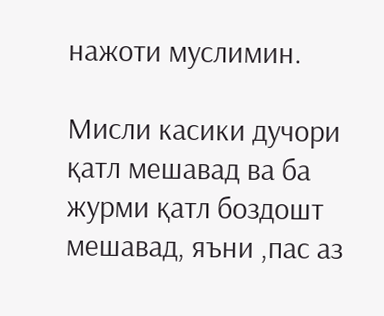нажоти муслимин.

Мисли касики дучори қатл мешавад ва ба журми қатл боздошт мешавад, яъни ,пас аз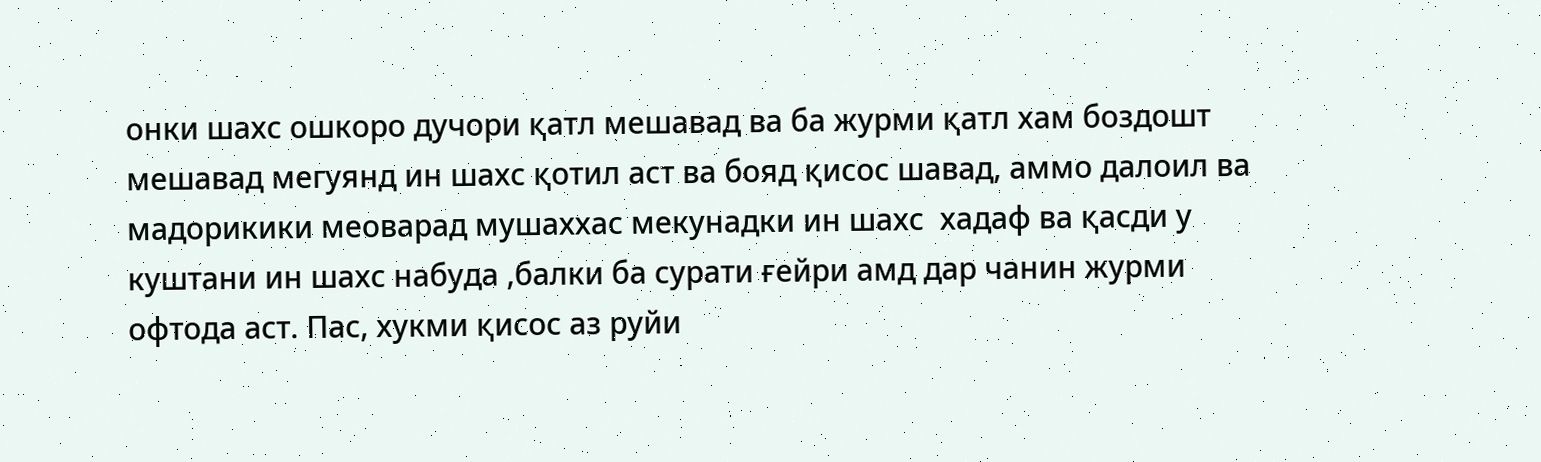онки шахс ошкоро дучори қатл мешавад ва ба журми қатл хам боздошт мешавад мегуянд ин шахс қотил аст ва бояд қисос шавад, аммо далоил ва мадорикики меоварад мушаххас мекунадки ин шахс  хадаф ва қасди у куштани ин шахс набуда ,балки ба сурати ғейри амд дар чанин журми офтода аст. Пас, хукми қисос аз руйи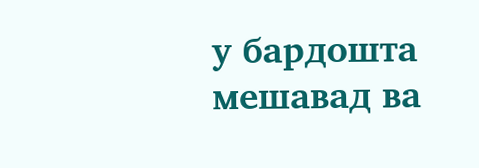у бардошта мешавад ва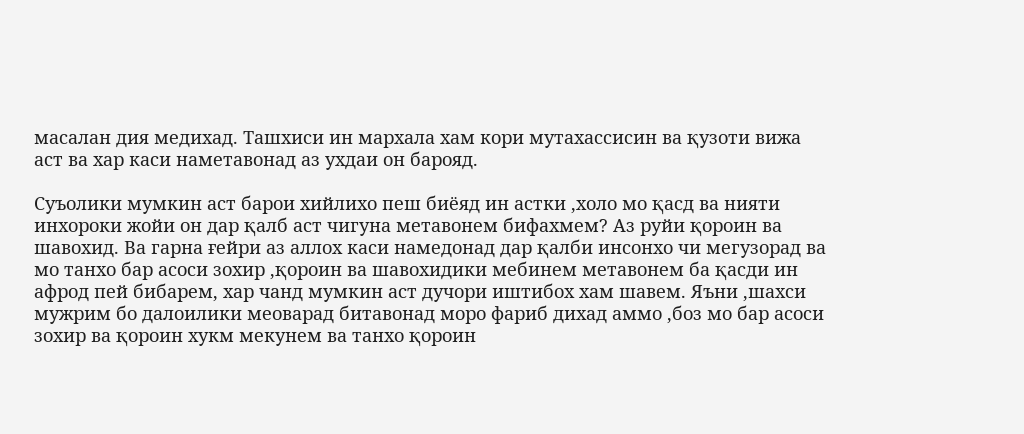масалан дия медихад. Ташхиси ин мархала хам кори мутахассисин ва қузоти вижа аст ва хар каси наметавонад аз ухдаи он барояд.

Суъолики мумкин аст барои хийлихо пеш биёяд ин астки ,холо мо қасд ва нияти инхороки жойи он дар қалб аст чигуна метавонем бифахмем? Аз руйи қороин ва шавохид. Ва гарна ғейри аз аллох каси намедонад дар қалби инсонхо чи мегузорад ва мо танхо бар асоси зохир ,қороин ва шавохидики мебинем метавонем ба қасди ин афрод пей бибарем, хар чанд мумкин аст дучори иштибох хам шавем. Яъни ,шахси мужрим бо далоилики меоварад битавонад моро фариб дихад аммо ,боз мо бар асоси зохир ва қороин хукм мекунем ва танхо қороин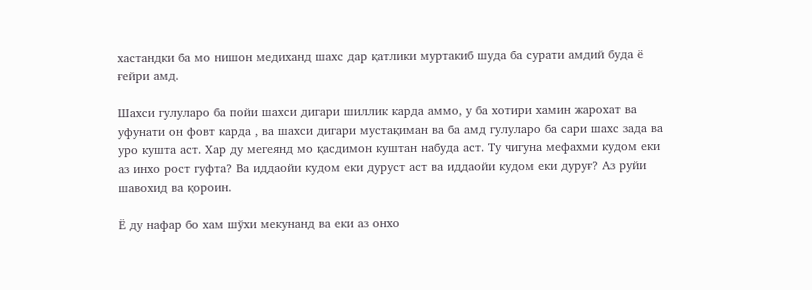хастандки ба мо нишон медиханд шахс дар қатлики муртакиб шуда ба сурати амдий буда ё ғейри амд.

Шахси гулуларо ба пойи шахси дигари шиллик карда аммо, у ба хотири хамин жарохат ва уфунати он фовт карда , ва шахси дигари мустақиман ва ба амд гулуларо ба сари шахс зада ва уро кушта аст. Хар ду мегеянд мо қасдимон куштан набуда аст. Ту чигуна мефахми кудом еки аз инхо рост гуфта? Ва иддаойи кудом еки дуруст аст ва иддаойи кудом еки дуруғ? Аз руйи шавохид ва қороин.

Ё ду нафар бо хам шўхи мекунанд ва еки аз онхо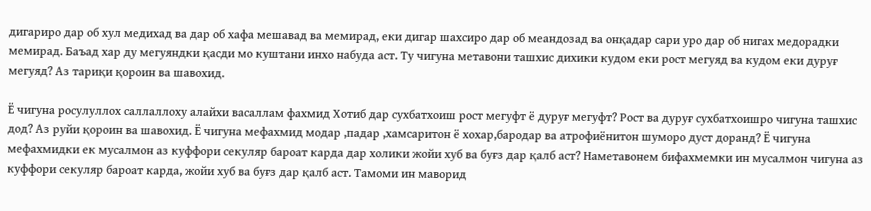дигариро дар об хул медихад ва дар об хафа мешавад ва мемирад, еки дигар шахсиро дар об меандозад ва онқадар сари уро дар об нигах медорадки мемирад. Баъад хар ду мегуяндки қасди мо куштани инхо набуда аст. Ту чигуна метавони ташхис дихики кудом еки рост мегуяд ва кудом еки дуруғ мегуяд? Аз тариқи қороин ва шавохид.

Ё чигуна росулуллох саллаллоху алайхи васаллам фахмид Хотиб дар сухбатхоиш рост мегуфт ё дуруғ мегуфт? Рост ва дуруғ сухбатхоишро чигуна ташхис дод? Аз руйи қороин ва шавохид. Ё чигуна мефахмид модар ,падар ,хамсаритон ё хохар,бародар ва атрофиёнитон шуморо дуст доранд? Ё чигуна мефахмидки ек мусалмон аз куффори секуляр бароат карда дар холики жойи хуб ва буғз дар қалб аст? Наметавонем бифахмемки ин мусалмон чигуна аз куффори секуляр бароат карда, жойи хуб ва буғз дар қалб аст. Тамоми ин маворид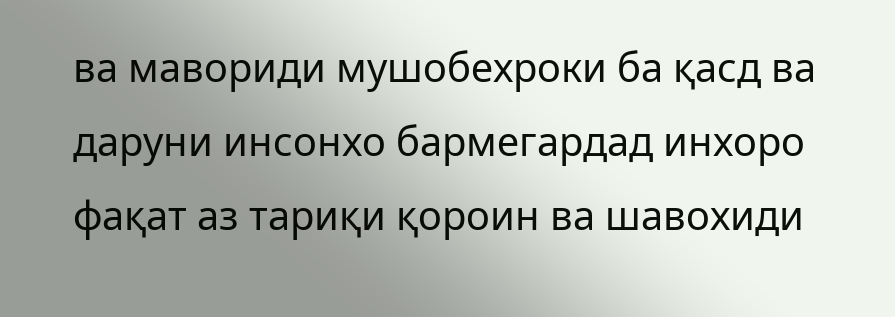ва мавориди мушобехроки ба қасд ва даруни инсонхо бармегардад инхоро фақат аз тариқи қороин ва шавохиди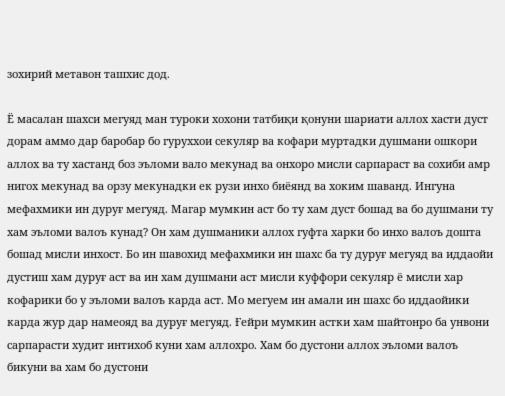зохирий метавон ташхис дод.

Ё масалан шахси мегуяд ман туроки хохони татбиқи қонуни шариати аллох хасти дуст дорам аммо дар баробар бо гуруххои секуляр ва кофари муртадки душмани ошкори аллох ва ту хастанд боз эъломи вало мекунад ва онхоро мисли сарпараст ва сохиби амр нигох мекунад ва орзу мекунадки ек рузи инхо биёянд ва хоким шаванд. Ингуна мефахмики ин дуруғ мегуяд. Магар мумкин аст бо ту хам дуст бошад ва бо душмани ту хам эъломи валоъ кунад? Он хам душманики аллох гуфта харки бо инхо валоъ дошта бошад мисли инхост. Бо ин шавохид мефахмики ин шахс ба ту дуруғ мегуяд ва иддаойи дустиш хам дуруғ аст ва ин хам душмани аст мисли куффори секуляр ё мисли хар кофарики бо у эъломи валоъ карда аст. Мо мегуем ин амали ин шахс бо иддаойики карда жур дар намеояд ва дуруғ мегуяд. Ғейри мумкин астки хам шайтонро ба унвони сарпарасти худит интихоб куни хам аллохро. Хам бо дустони аллох эъломи валоъ бикуни ва хам бо дустони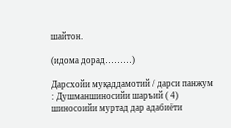шайтон.

(идома дорад………)

Дарсхойи муқаддамотий / дарси панжум : Душманшиносийи шаръий ( 4) шиносоийи муртад дар адабиёти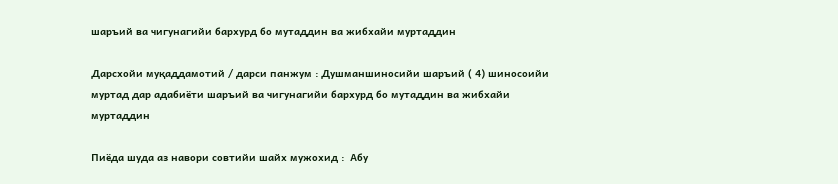шаръий ва чигунагийи бархурд бо мутаддин ва жибхайи муртаддин

Дарсхойи муқаддамотий / дарси панжум : Душманшиносийи шаръий ( 4) шиносоийи муртад дар адабиёти шаръий ва чигунагийи бархурд бо мутаддин ва жибхайи муртаддин

Пиёда шуда аз навори совтийи шайх мужохид :  Абу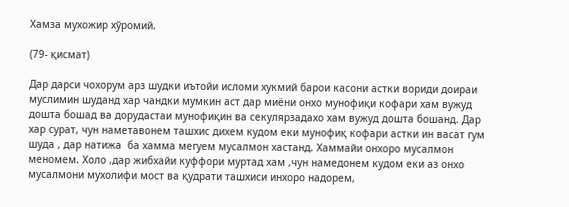Хамза мухожир хўромий.

(79- қисмат)

Дар дарси чохорум арз шудки иътойи исломи хукмий барои касони астки вориди доираи муслимин шуданд хар чандки мумкин аст дар миёни онхо мунофиқи кофари хам вужуд дошта бошад ва дорудастаи мунофиқин ва секулярзадахо хам вужуд дошта бошанд. Дар хар сурат, чун наметавонем ташхис дихем кудом еки мунофиқ кофари астки ин васат гум шуда , дар натижа  ба хамма мегуем мусалмон хастанд. Хаммайи онхоро мусалмон меномем. Холо ,дар жибхайи куффори муртад хам ,чун намедонем кудом еки аз онхо мусалмони мухолифи мост ва қудрати ташхиси инхоро надорем,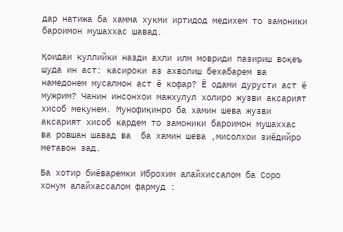дар натижа ба хамма хукми иртидод медихем то замоники бароимон мушаххас шавад.

Қоидаи куллийки назди ахли илм мовриди пазириш воқеъ шуда ин аст: касироки аз ахволиш бехабарем ва намедонем мусалмон аст ё кофар? Ё одами дурусти аст ё мужрим? Чанин инсонхои мажхулул холиро жузви аксарият хисоб мекунем. Мунофиқинро ба хамин шева жузви аксарият хисоб кардем то замоники бароимон мушаххас  ва ровшан шавад ва  ба хамин шева ,мисолхои зиёдийро метавон зад.

Ба хотир биёваремки Иброхим алайхиссалом ба Соро хонум алайхассалом фармуд :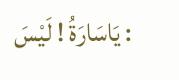: يَاسَارَةُ ! لَيْسَ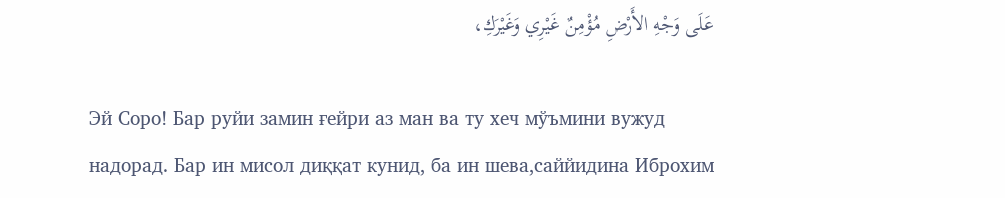عَلَى وَجْهِ الأَرْضِ مُؤْمِنٌ غَيْرِي وَغَيْرَكِ،

Эй Соро! Бар руйи замин ғейри аз ман ва ту хеч мўъмини вужуд надорад. Бар ин мисол диққат кунид, ба ин шева,саййидина Иброхим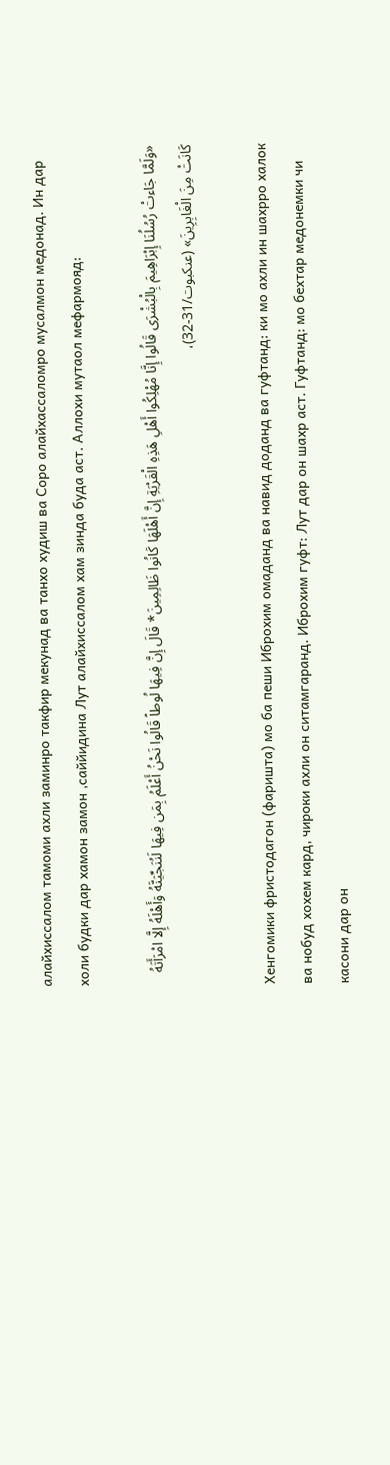алайхиссалом тамоми ахли заминро такфир мекунад ва танхо худиш ва Соро алайхассаломро мусалмон медонад. Ин дар холи будки дар хамон замон ,саййидина Лут алайхиссалом хам зинда буда аст. Аллохи мутаол мефармояд:

«وَلَمَّا جَاءتْ رُسُلُنَا إِبْرَاهِیمَ بِالْبُشْرَى قَالُوا إِنَّا مُهْلِکُوا أَهْلِ هَذِهِ الْقَرْیَةِ إِنَّ أَهْلَهَا کَانُوا ظَالِمِینَ* قَالَ إِنَّ فِیهَا لُوطاً قَالُوا نَحْنُ أَعْلَمُ بِمَن فِیهَا لَنُنَجِّیَنَّهُ وَأَهْلَهُ إِلَّا امْرَأَتَهُ کَانَتْ مِنَ الْغَابِرِینَ» (عنكبوت/31-32)،

Хенгомики фристодагон (фаришта) мо ба пеши Иброхим омаданд ва навид доданд ва гуфтанд: ки мо ахли ин шахрро халок ва нобуд хохем кард, чироки ахли он ситамгаранд. Иброхим гуфт: Лут дар он шахр аст. Гуфтанд: мо бехтар медонемки чи касони дар он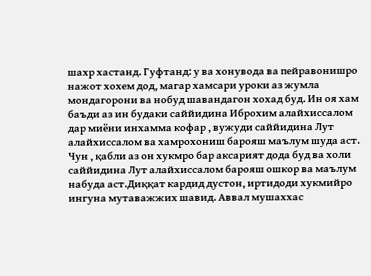шахр хастанд. Гуфтанд: у ва хонувода ва пейравонишро нажот хохем дод, магар хамсари уроки аз жумла мондагорони ва нобуд шавандагон хохад буд. Ин оя хам баъди аз ин будаки саййидина Иброхим алайхиссалом дар миёни инхамма кофар , вужуди саййидина Лут алайхиссалом ва хамрохониш барояш маълум шуда аст. Чун , қабли аз он хукмро бар аксарият дода буд ва холи саййидина Лут алайхиссалом барояш ошкор ва маълум набуда аст.Диққат кардид дустон, иртидоди хукмийро ингуна мутаважжих шавид. Аввал мушаххас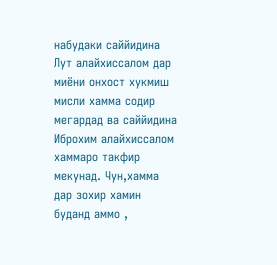набудаки саййидина Лут алайхиссалом дар миёни онхост хукмиш мисли хамма содир мегардад ва саййидина Иброхим алайхиссалом хаммаро такфир мекунад. Чун,хамма дар зохир хамин буданд аммо ,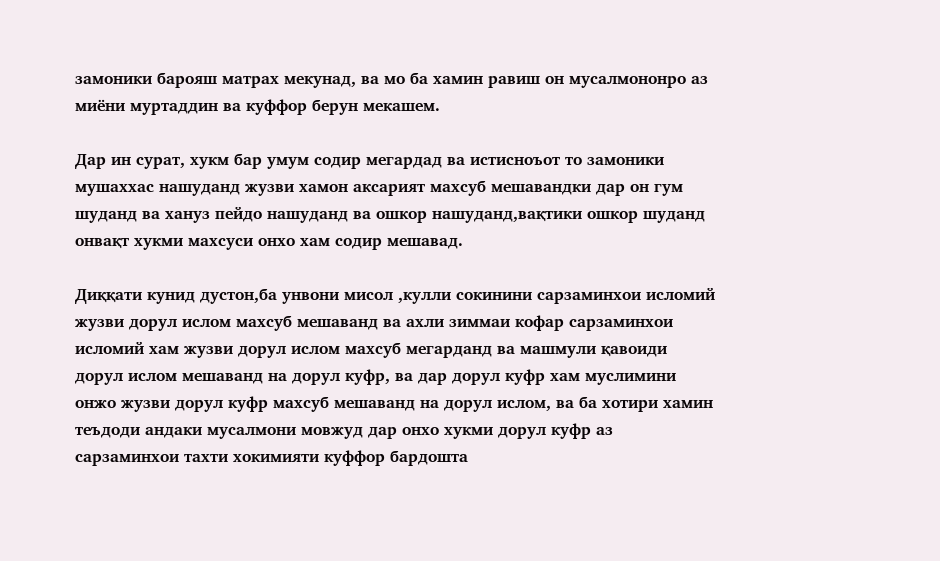замоники барояш матрах мекунад, ва мо ба хамин равиш он мусалмононро аз миёни муртаддин ва куффор берун мекашем.

Дар ин сурат, хукм бар умум содир мегардад ва истисноъот то замоники мушаххас нашуданд жузви хамон аксарият махсуб мешавандки дар он гум шуданд ва хануз пейдо нашуданд ва ошкор нашуданд,вақтики ошкор шуданд онвақт хукми махсуси онхо хам содир мешавад.

Диққати кунид дустон,ба унвони мисол ,кулли сокинини сарзаминхои исломий жузви дорул ислом махсуб мешаванд ва ахли зиммаи кофар сарзаминхои исломий хам жузви дорул ислом махсуб мегарданд ва машмули қавоиди дорул ислом мешаванд на дорул куфр, ва дар дорул куфр хам муслимини онжо жузви дорул куфр махсуб мешаванд на дорул ислом, ва ба хотири хамин теъдоди андаки мусалмони мовжуд дар онхо хукми дорул куфр аз сарзаминхои тахти хокимияти куффор бардошта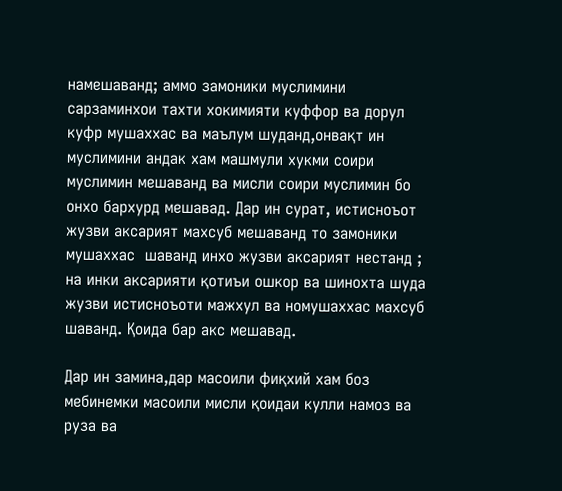намешаванд; аммо замоники муслимини сарзаминхои тахти хокимияти куффор ва дорул куфр мушаххас ва маълум шуданд,онвақт ин муслимини андак хам машмули хукми соири муслимин мешаванд ва мисли соири муслимин бо онхо бархурд мешавад. Дар ин сурат, истисноъот жузви аксарият махсуб мешаванд то замоники мушаххас  шаванд инхо жузви аксарият нестанд ; на инки аксарияти қотиъи ошкор ва шинохта шуда жузви истисноъоти мажхул ва номушаххас махсуб шаванд. Қоида бар акс мешавад.

Дар ин замина,дар масоили фиқхий хам боз мебинемки масоили мисли қоидаи кулли намоз ва руза ва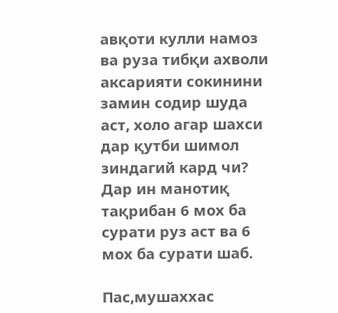авқоти кулли намоз ва руза тибқи ахволи аксарияти сокинини замин содир шуда аст, холо агар шахси дар қутби шимол зиндагий кард чи? Дар ин манотиқ тақрибан 6 мох ба сурати руз аст ва 6 мох ба сурати шаб.

Пас,мушаххас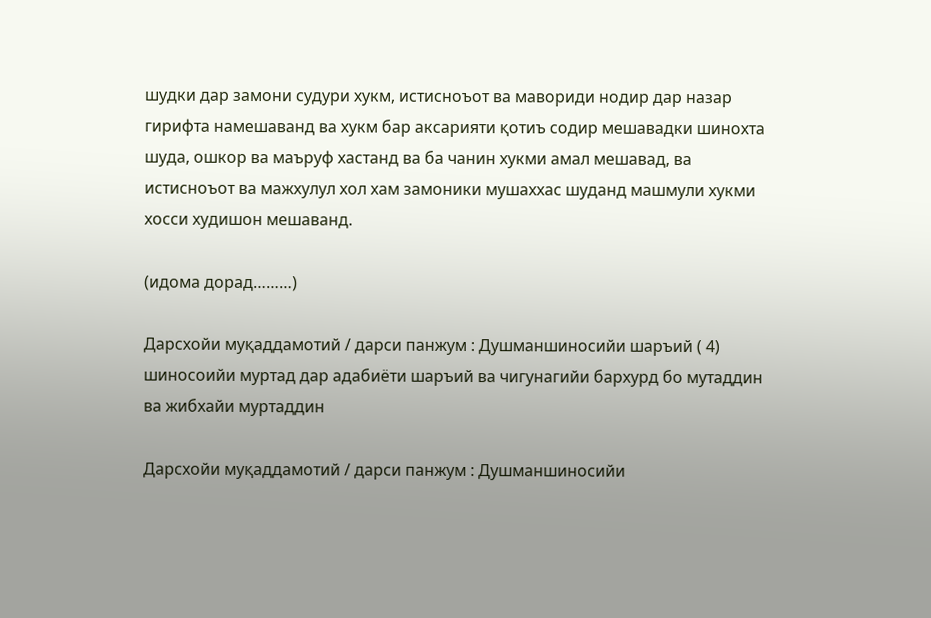шудки дар замони судури хукм, истисноъот ва мавориди нодир дар назар гирифта намешаванд ва хукм бар аксарияти қотиъ содир мешавадки шинохта шуда, ошкор ва маъруф хастанд ва ба чанин хукми амал мешавад, ва истисноъот ва мажхулул хол хам замоники мушаххас шуданд машмули хукми хосси худишон мешаванд.

(идома дорад………)

Дарсхойи муқаддамотий / дарси панжум : Душманшиносийи шаръий ( 4) шиносоийи муртад дар адабиёти шаръий ва чигунагийи бархурд бо мутаддин ва жибхайи муртаддин

Дарсхойи муқаддамотий / дарси панжум : Душманшиносийи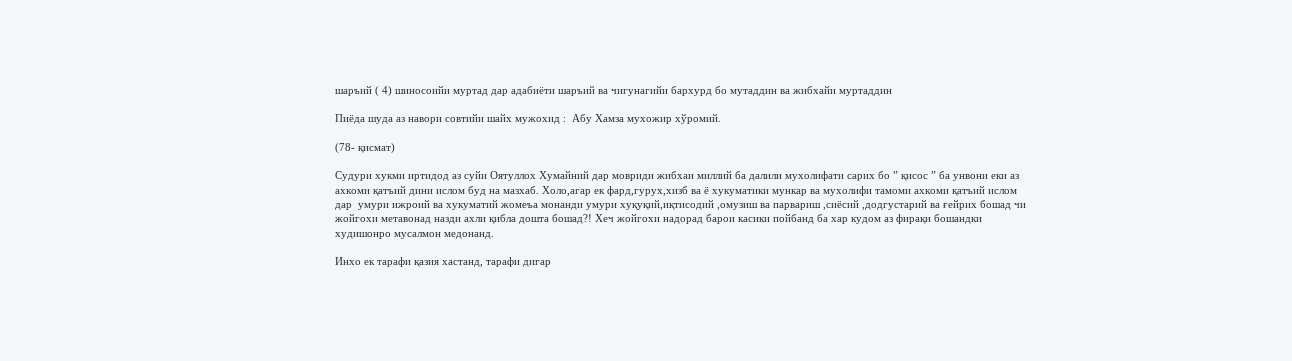шаръий ( 4) шиносоийи муртад дар адабиёти шаръий ва чигунагийи бархурд бо мутаддин ва жибхайи муртаддин

Пиёда шуда аз навори совтийи шайх мужохид :  Абу Хамза мухожир хўромий.

(78- қисмат)

Судури хукми иртидод аз суйи Оятуллох Хумайний дар мовриди жибхаи миллий ба далили мухолифати сарих бо ” қисос ” ба унвони еки аз ахкоми қатъий дини ислом буд на мазхаб. Холо,агар ек фард,гурух,хизб ва ё хукуматики мункар ва мухолифи тамоми ахкоми қатъий ислом дар  умури ижроий ва хукуматий жомеъа монанди умури хуқуқий,иқтисодий ,омузиш ва парвариш ,сиёсий ,додгустарий ва ғейрих бошад чи жойгохи метавонад назди ахли қибла дошта бошад?! Хеч жойгохи надорад барои касики пойбанд ба хар кудом аз фирақи бошандки худишонро мусалмон медонанд.

Инхо ек тарафи қазия хастанд, тарафи дигар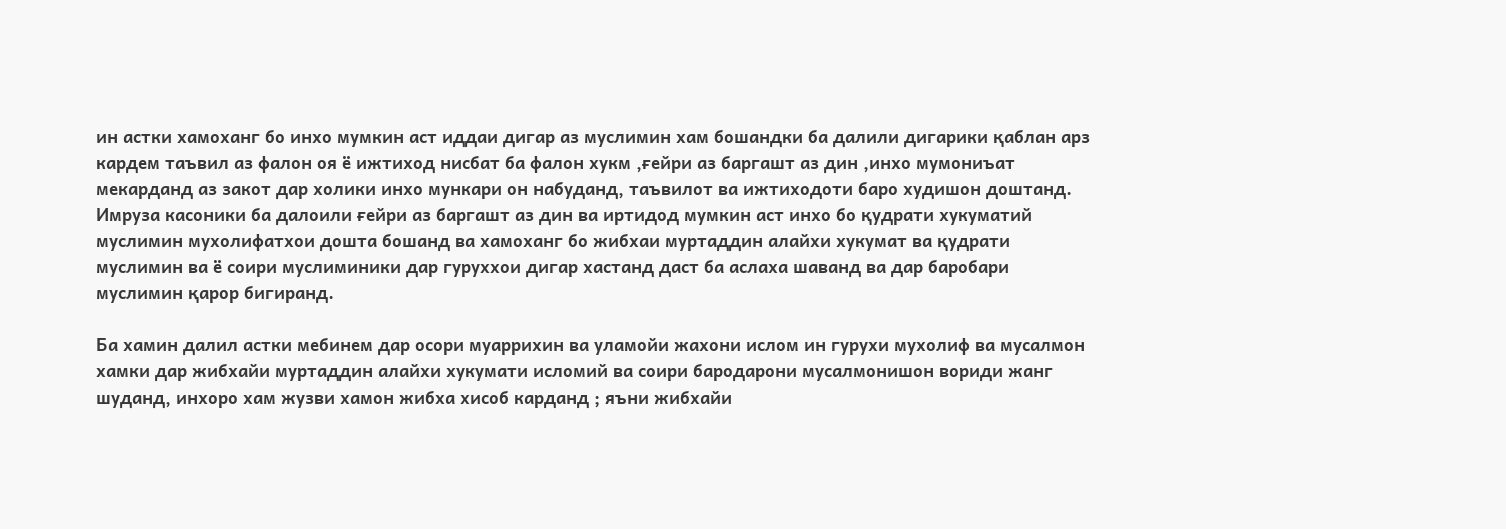ин астки хамоханг бо инхо мумкин аст иддаи дигар аз муслимин хам бошандки ба далили дигарики қаблан арз кардем таъвил аз фалон оя ё ижтиход нисбат ба фалон хукм ,ғейри аз баргашт аз дин ,инхо мумониъат мекарданд аз закот дар холики инхо мункари он набуданд, таъвилот ва ижтиходоти баро худишон доштанд. Имруза касоники ба далоили ғейри аз баргашт аз дин ва иртидод мумкин аст инхо бо қудрати хукуматий муслимин мухолифатхои дошта бошанд ва хамоханг бо жибхаи муртаддин алайхи хукумат ва қудрати муслимин ва ё соири муслиминики дар гуруххои дигар хастанд даст ба аслаха шаванд ва дар баробари муслимин қарор бигиранд.

Ба хамин далил астки мебинем дар осори муаррихин ва уламойи жахони ислом ин гурухи мухолиф ва мусалмон хамки дар жибхайи муртаддин алайхи хукумати исломий ва соири бародарони мусалмонишон вориди жанг шуданд, инхоро хам жузви хамон жибха хисоб карданд ; яъни жибхайи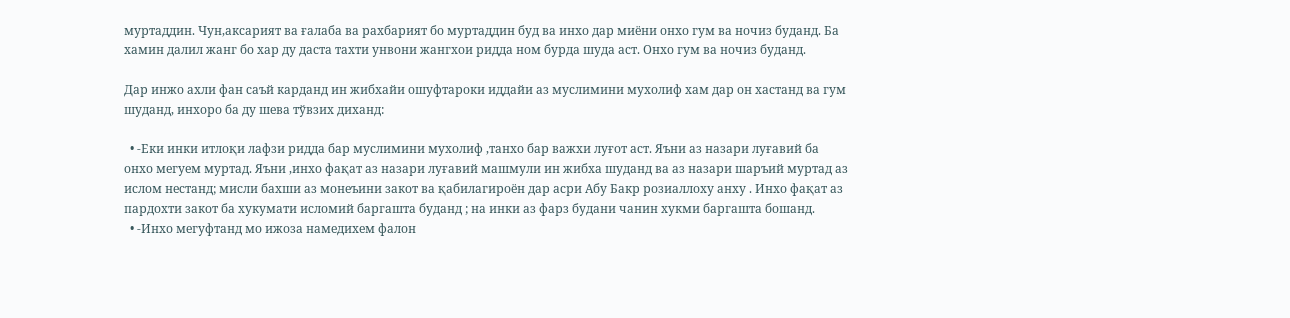муртаддин. Чун,аксарият ва ғалаба ва рахбарият бо муртаддин буд ва инхо дар миёни онхо гум ва ночиз буданд. Ба хамин далил жанг бо хар ду даста тахти унвони жангхои ридда ном бурда шуда аст. Онхо гум ва ночиз буданд.

Дар инжо ахли фан саъй карданд ин жибхайи ошуфтароки иддайи аз муслимини мухолиф хам дар он хастанд ва гум шуданд, инхоро ба ду шева тўвзих диханд:

  • -Еки инки итлоқи лафзи ридда бар муслимини мухолиф ,танхо бар важхи луғот аст. Яъни аз назари луғавий ба онхо мегуем муртад. Яъни ,инхо фақат аз назари луғавий машмули ин жибха шуданд ва аз назари шаръий муртад аз ислом нестанд; мисли бахши аз монеъини закот ва қабилагироён дар асри Абу Бакр розиаллоху анху . Инхо фақат аз пардохти закот ба хукумати исломий баргашта буданд ; на инки аз фарз будани чанин хукми баргашта бошанд.
  • -Инхо мегуфтанд мо ижоза намедихем фалон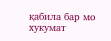қабила бар мо хукумат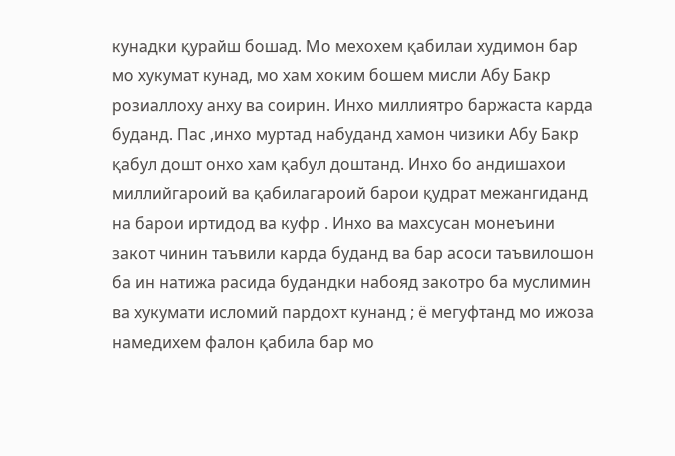кунадки қурайш бошад. Мо мехохем қабилаи худимон бар мо хукумат кунад, мо хам хоким бошем мисли Абу Бакр розиаллоху анху ва соирин. Инхо миллиятро баржаста карда буданд. Пас ,инхо муртад набуданд хамон чизики Абу Бакр қабул дошт онхо хам қабул доштанд. Инхо бо андишахои миллийгароий ва қабилагароий барои қудрат межангиданд на барои иртидод ва куфр . Инхо ва махсусан монеъини закот чинин таъвили карда буданд ва бар асоси таъвилошон ба ин натижа расида будандки набояд закотро ба муслимин ва хукумати исломий пардохт кунанд ; ё мегуфтанд мо ижоза намедихем фалон қабила бар мо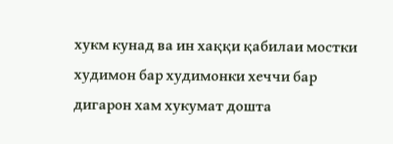хукм кунад ва ин хаққи қабилаи мостки худимон бар худимонки хеччи бар дигарон хам хукумат дошта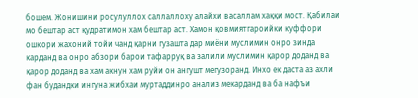бошем. Жонишини росулуллох саллаллоху алайхи васаллам хаққи мост. Қабилаи мо бештар аст қудратимон хам бештар аст. Хамон қовмиятгароийки куффори ошкори жахоний тойи чанд қарни гузашта дар миёни муслимин онро зинда карданд ва онро абзори барои тафарруқ ва залили муслимин қарор доданд ва қарор доданд ва хам акнун хам руйи он ангушт мегузоранд. Инхо ек даста аз ахли фан будандки ингуна жибхаи муртаддинро анализ мекарданд ва ба нафъи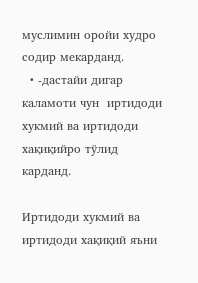муслимин оройи худро содир мекарданд.
  • -дастайи дигар каламоти чун  иртидоди хукмий ва иртидоди хақиқийро тўлид карданд.

Иртидоди хукмий ва иртидоди хақиқий яъни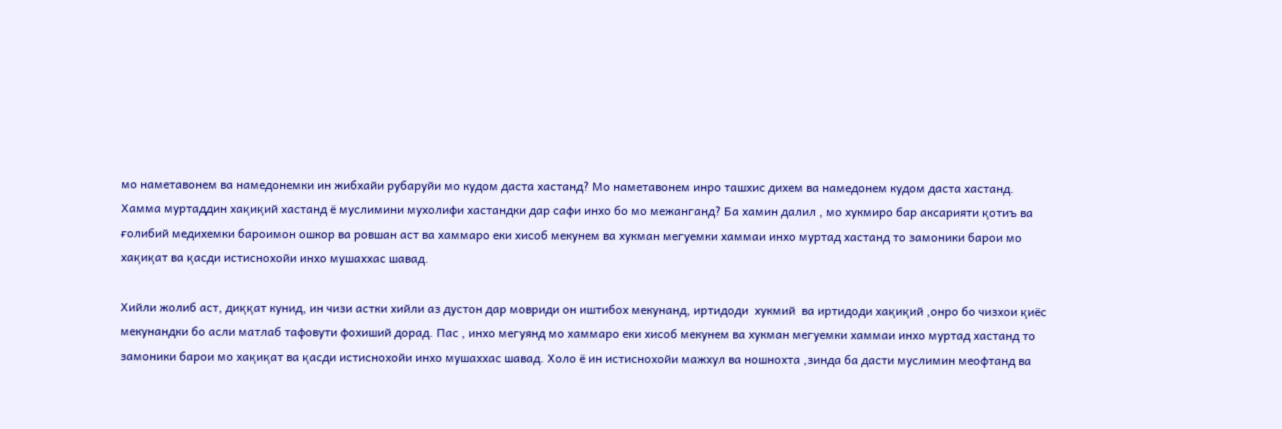мо наметавонем ва намедонемки ин жибхайи рубаруйи мо кудом даста хастанд? Мо наметавонем инро ташхис дихем ва намедонем кудом даста хастанд. Хамма муртаддин хақиқий хастанд ё муслимини мухолифи хастандки дар сафи инхо бо мо межанганд? Ба хамин далил , мо хукмиро бар аксарияти қотиъ ва ғолибий медихемки бароимон ошкор ва ровшан аст ва хаммаро еки хисоб мекунем ва хукман мегуемки хаммаи инхо муртад хастанд то замоники барои мо хақиқат ва қасди истиснохойи инхо мушаххас шавад.

Хийли жолиб аст, диққат кунид, ин чизи астки хийли аз дустон дар мовриди он иштибох мекунанд, иртидоди  хукмий  ва иртидоди хақиқий ,онро бо чизхои қиёс мекунандки бо асли матлаб тафовути фохиший дорад. Пас , инхо мегуянд мо хаммаро еки хисоб мекунем ва хукман мегуемки хаммаи инхо муртад хастанд то замоники барои мо хақиқат ва қасди истиснохойи инхо мушаххас шавад. Холо ё ин истиснохойи мажхул ва ношнохта ,зинда ба дасти муслимин меофтанд ва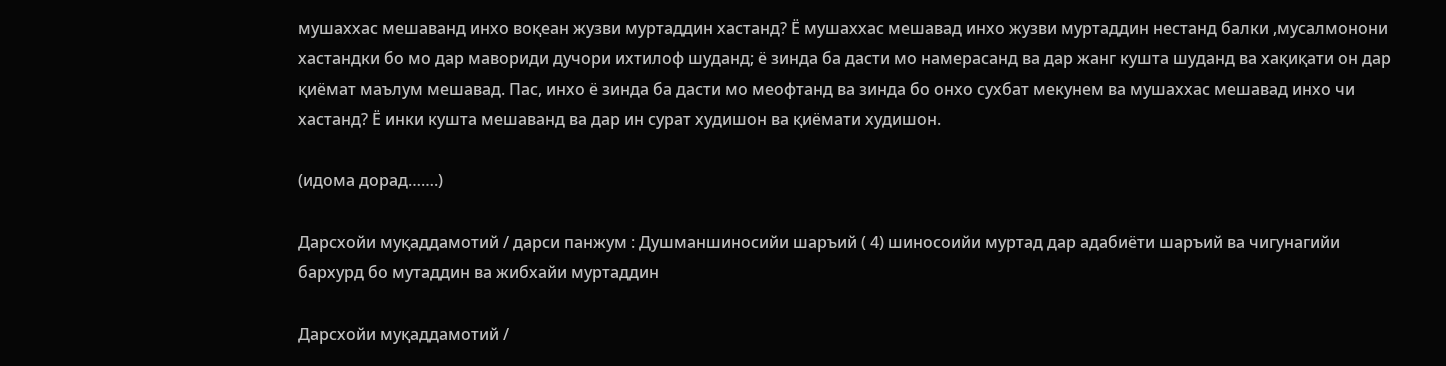мушаххас мешаванд инхо воқеан жузви муртаддин хастанд? Ё мушаххас мешавад инхо жузви муртаддин нестанд балки ,мусалмонони хастандки бо мо дар мавориди дучори ихтилоф шуданд; ё зинда ба дасти мо намерасанд ва дар жанг кушта шуданд ва хақиқати он дар қиёмат маълум мешавад. Пас, инхо ё зинда ба дасти мо меофтанд ва зинда бо онхо сухбат мекунем ва мушаххас мешавад инхо чи хастанд? Ё инки кушта мешаванд ва дар ин сурат худишон ва қиёмати худишон.

(идома дорад…….)

Дарсхойи муқаддамотий / дарси панжум : Душманшиносийи шаръий ( 4) шиносоийи муртад дар адабиёти шаръий ва чигунагийи бархурд бо мутаддин ва жибхайи муртаддин

Дарсхойи муқаддамотий /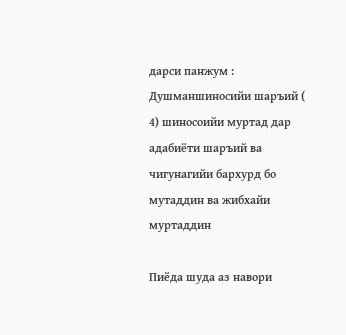дарси панжум : Душманшиносийи шаръий ( 4) шиносоийи муртад дар адабиёти шаръий ва чигунагийи бархурд бо мутаддин ва жибхайи муртаддин

Пиёда шуда аз навори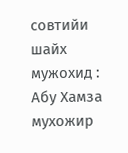совтийи шайх мужохид :  Абу Хамза мухожир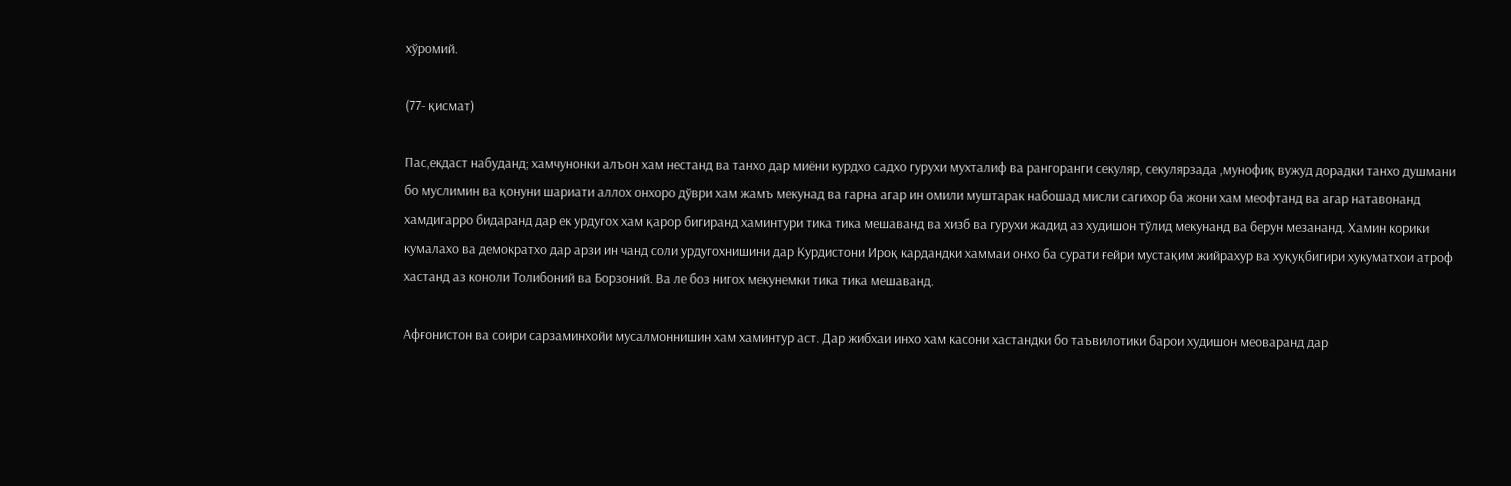хўромий.

(77- қисмат)

Пас,екдаст набуданд; хамчунонки алъон хам нестанд ва танхо дар миёни курдхо садхо гурухи мухталиф ва рангоранги секуляр, секулярзада ,мунофиқ вужуд дорадки танхо душмани бо муслимин ва қонуни шариати аллох онхоро дўври хам жамъ мекунад ва гарна агар ин омили муштарак набошад мисли сагихор ба жони хам меофтанд ва агар натавонанд хамдигарро бидаранд дар ек урдугох хам қарор бигиранд хаминтури тика тика мешаванд ва хизб ва гурухи жадид аз худишон тўлид мекунанд ва берун мезананд. Хамин корики кумалахо ва демократхо дар арзи ин чанд соли урдугохнишини дар Курдистони Ироқ кардандки хаммаи онхо ба сурати ғейри мустақим жийрахур ва хуқуқбигири хукуматхои атроф хастанд аз коноли Толибоний ва Борзоний. Ва ле боз нигох мекунемки тика тика мешаванд.

Афғонистон ва соири сарзаминхойи мусалмоннишин хам хаминтур аст. Дар жибхаи инхо хам касони хастандки бо таъвилотики барои худишон меоваранд дар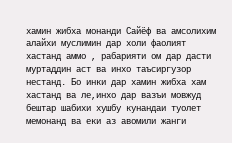хамин жибха монанди Сайёф ва амсолихим алайхи муслимин дар холи фаолият хастанд аммо , рабарияти ом дар дасти муртаддин аст ва инхо таъсиргузор нестанд. Бо инки дар хамин жибха хам хастанд ва ле,инхо дар вазъи мовжуд бештар шабихи хушбу кунандаи туолет мемонанд ва еки аз авомили жанги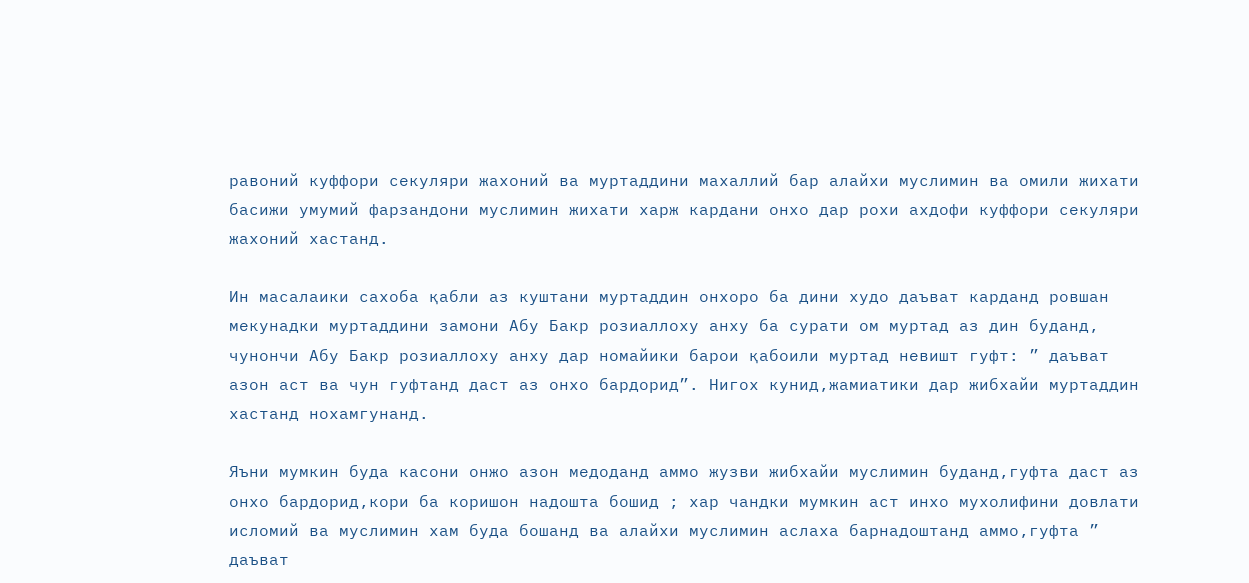равоний куффори секуляри жахоний ва муртаддини махаллий бар алайхи муслимин ва омили жихати басижи умумий фарзандони муслимин жихати харж кардани онхо дар рохи ахдофи куффори секуляри жахоний хастанд.

Ин масалаики сахоба қабли аз куштани муртаддин онхоро ба дини худо даъват карданд ровшан мекунадки муртаддини замони Абу Бакр розиаллоху анху ба сурати ом муртад аз дин буданд, чунончи Абу Бакр розиаллоху анху дар номайики барои қабоили муртад невишт гуфт: ” даъват азон аст ва чун гуфтанд даст аз онхо бардорид”. Нигох кунид,жамиатики дар жибхайи муртаддин хастанд нохамгунанд.

Яъни мумкин буда касони онжо азон медоданд аммо жузви жибхайи муслимин буданд,гуфта даст аз онхо бардорид,кори ба коришон надошта бошид ; хар чандки мумкин аст инхо мухолифини довлати исломий ва муслимин хам буда бошанд ва алайхи муслимин аслаха барнадоштанд аммо,гуфта ” даъват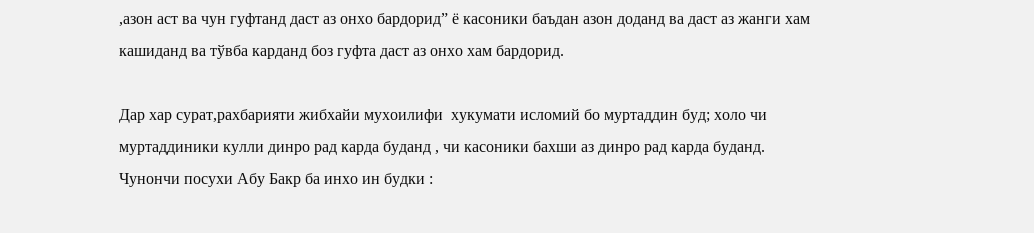,азон аст ва чун гуфтанд даст аз онхо бардорид” ё касоники баъдан азон доданд ва даст аз жанги хам кашиданд ва тўвба карданд боз гуфта даст аз онхо хам бардорид.

Дар хар сурат,рахбарияти жибхайи мухоилифи  хукумати исломий бо муртаддин буд; холо чи муртаддиники кулли динро рад карда буданд , чи касоники бахши аз динро рад карда буданд. Чунончи посухи Абу Бакр ба инхо ин будки :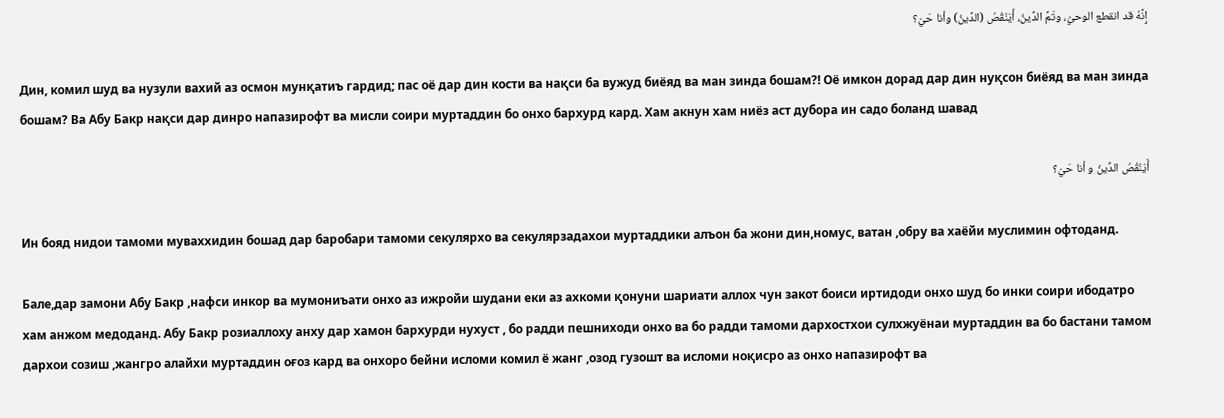إِنَّهُ قد انقطع الوحيُ، وتَمَّ الدِّينُ، أَيَنْقُصُ (الدِّينُ) وأنا حَيّ؟

Дин, комил шуд ва нузули вахий аз осмон мунқатиъ гардид; пас оё дар дин кости ва нақси ба вужуд биёяд ва ман зинда бошам?! Оё имкон дорад дар дин нуқсон биёяд ва ман зинда бошам? Ва Абу Бакр нақси дар динро напазирофт ва мисли соири муртаддин бо онхо бархурд кард. Хам акнун хам ниёз аст дубора ин садо боланд шавад

أَيَنْقُصُ الدِّينُ و أنا حَيّ؟

Ин бояд нидои тамоми муваххидин бошад дар баробари тамоми секулярхо ва секулярзадахои муртаддики алъон ба жони дин,номус, ватан ,обру ва хаёйи муслимин офтоданд.

Бале,дар замони Абу Бакр ,нафси инкор ва мумониъати онхо аз ижройи шудани еки аз ахкоми қонуни шариати аллох чун закот боиси иртидоди онхо шуд бо инки соири ибодатро хам анжом медоданд. Абу Бакр розиаллоху анху дар хамон бархурди нухуст , бо радди пешниходи онхо ва бо радди тамоми дархостхои сулхжуёнаи муртаддин ва бо бастани тамом дархои созиш ,жангро алайхи муртаддин оғоз кард ва онхоро бейни исломи комил ё жанг ,озод гузошт ва исломи ноқисро аз онхо напазирофт ва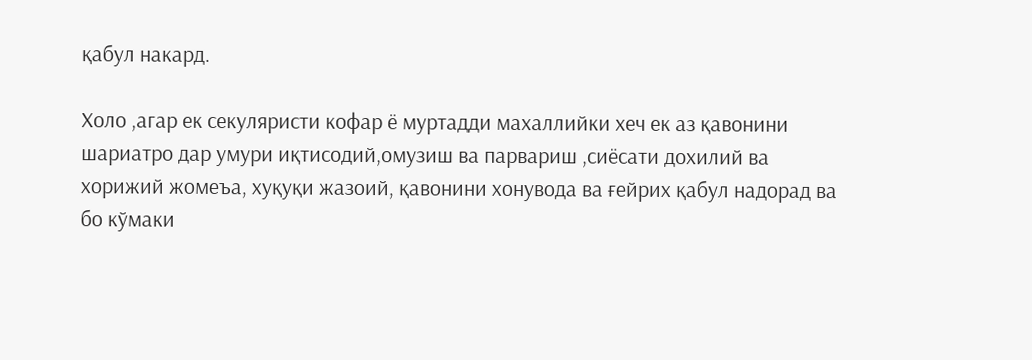қабул накард.

Холо ,агар ек секуляристи кофар ё муртадди махаллийки хеч ек аз қавонини шариатро дар умури иқтисодий,омузиш ва парвариш ,сиёсати дохилий ва хорижий жомеъа, хуқуқи жазоий, қавонини хонувода ва ғейрих қабул надорад ва бо кўмаки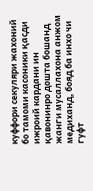куффори секуляри жахоний бо тамоми касоники қасди ижроий кардани ин қавонинро дошта бошанд жанги мусаллахона анжом медиханд, бояд ба инхо чи гуфт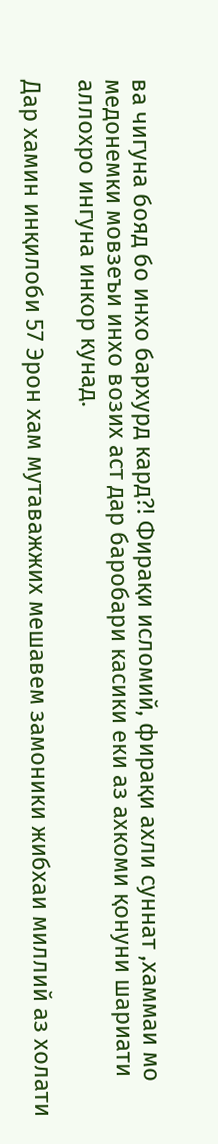ва чигуна бояд бо инхо бархурд кард?! Фирақи исломий, фирақи ахли суннат ,хаммаи мо медонемки мовзеъи инхо возих аст дар баробари касики еки аз ахкоми қонуни шариати аллохро ингуна инкор кунад.

Дар хамин инқилоби 57 Эрон хам мутаважжих мешавем замоники жибхаи миллий аз холати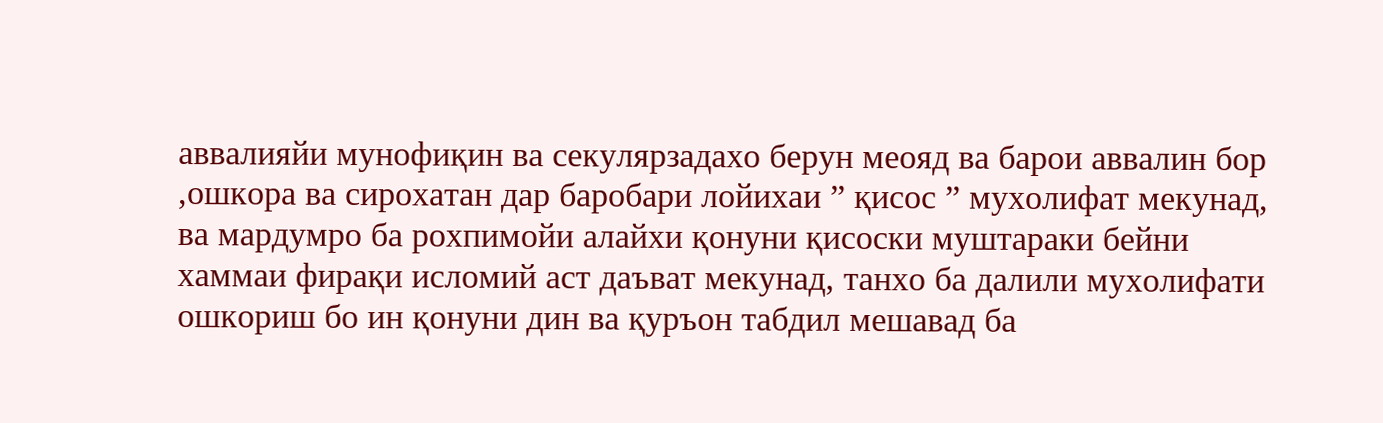аввалияйи мунофиқин ва секулярзадахо берун меояд ва барои аввалин бор ,ошкора ва сирохатан дар баробари лойихаи ” қисос ” мухолифат мекунад, ва мардумро ба рохпимойи алайхи қонуни қисоски муштараки бейни хаммаи фирақи исломий аст даъват мекунад, танхо ба далили мухолифати ошкориш бо ин қонуни дин ва қуръон табдил мешавад ба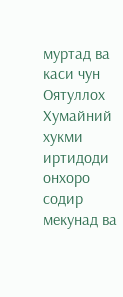муртад ва каси чун Оятуллох Хумайний хукми иртидоди онхоро содир мекунад ва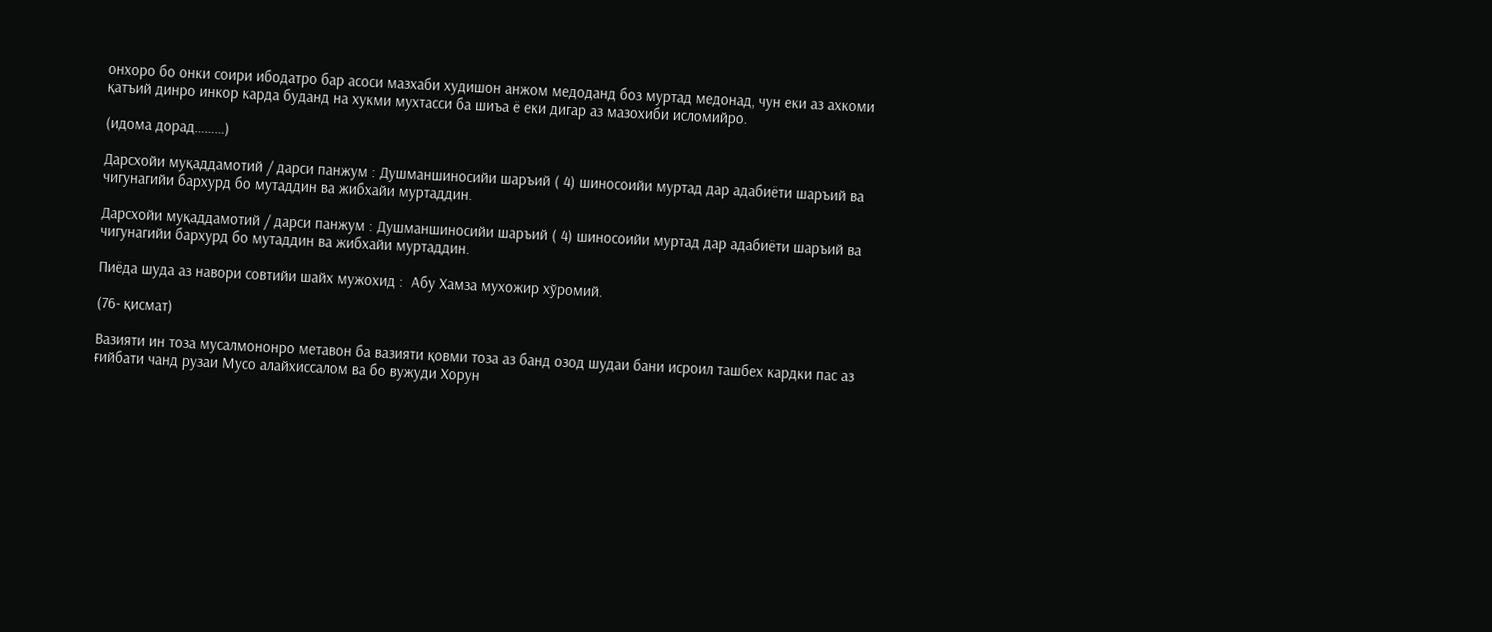онхоро бо онки соири ибодатро бар асоси мазхаби худишон анжом медоданд боз муртад медонад, чун еки аз ахкоми қатъий динро инкор карда буданд на хукми мухтасси ба шиъа ё еки дигар аз мазохиби исломийро.

(идома дорад………)

Дарсхойи муқаддамотий / дарси панжум : Душманшиносийи шаръий ( 4) шиносоийи муртад дар адабиёти шаръий ва чигунагийи бархурд бо мутаддин ва жибхайи муртаддин.

Дарсхойи муқаддамотий / дарси панжум : Душманшиносийи шаръий ( 4) шиносоийи муртад дар адабиёти шаръий ва чигунагийи бархурд бо мутаддин ва жибхайи муртаддин.

Пиёда шуда аз навори совтийи шайх мужохид :  Абу Хамза мухожир хўромий.

(76- қисмат)

Вазияти ин тоза мусалмононро метавон ба вазияти қовми тоза аз банд озод шудаи бани исроил ташбех кардки пас аз ғийбати чанд рузаи Мусо алайхиссалом ва бо вужуди Хорун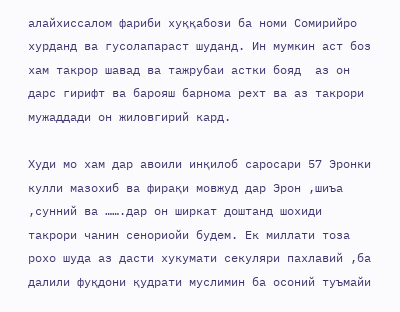алайхиссалом фариби хуққабози ба номи Сомирийро хурданд ва гусолапараст шуданд. Ин мумкин аст боз хам такрор шавад ва тажрубаи астки бояд  аз он дарс гирифт ва барояш барнома рехт ва аз такрори мужаддади он жиловгирий кард.

Худи мо хам дар авоили инқилоб саросари 57 Эронки кулли мазохиб ва фирақи мовжуд дар Эрон ,шиъа ,сунний ва …….дар он ширкат доштанд шохиди такрори чанин сенориойи будем. Ек миллати тоза рохо шуда аз дасти хукумати секуляри пахлавий ,ба далили фуқдони қудрати муслимин ба осоний туъмайи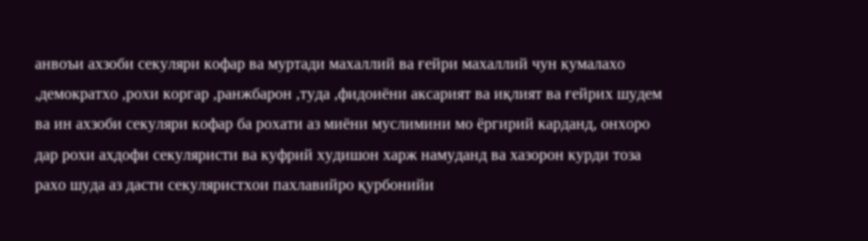анвоъи ахзоби секуляри кофар ва муртади махаллий ва ғейри махаллий чун кумалахо ,демократхо ,рохи коргар ,ранжбарон ,туда ,фидоиёни аксарият ва иқлият ва ғейрих шудем ва ин ахзоби секуляри кофар ба рохати аз миёни муслимини мо ёргирий карданд, онхоро дар рохи ахдофи секуляристи ва куфрий худишон харж намуданд ва хазорон курди тоза рахо шуда аз дасти секуляристхои пахлавийро қурбонийи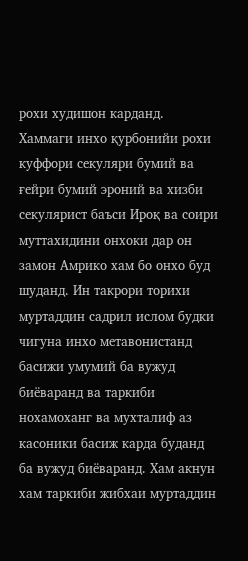рохи худишон карданд. Хаммаги инхо қурбонийи рохи куффори секуляри бумий ва ғейри бумий эроний ва хизби секулярист баъси Ироқ ва соири муттахидини онхоки дар он замон Амрико хам бо онхо буд шуданд. Ин такрори торихи муртаддин садрил ислом будки чигуна инхо метавонистанд басижи умумий ба вужуд биёваранд ва таркиби нохамоханг ва мухталиф аз касоники басиж карда буданд ба вужуд биёваранд. Хам акнун хам таркиби жибхаи муртаддин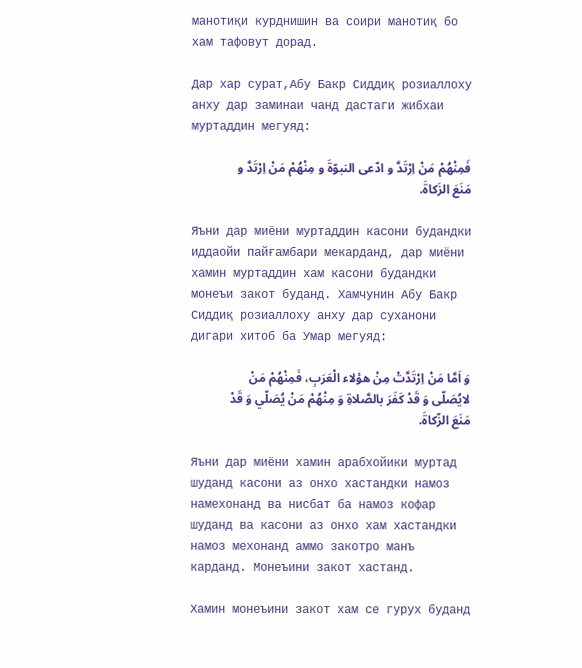манотиқи курднишин ва соири манотиқ бо хам тафовут дорад.

Дар хар сурат,Абу Бакр Сиддиқ розиаллоху анху дар заминаи чанд дастаги жибхаи муртаддин мегуяд:

فَمِنْهُمْ مَنْ اِرْتَدَّ و ادّعى النبوّةَ و مِنْهُمْ مَنْ اِرْتَدَّ و مَنَعَ الزَكاةَ.

Яъни дар миёни муртаддин касони будандки иддаойи пайғамбари мекарданд, дар миёни хамин муртаддин хам касони будандки монеъи закот буданд. Хамчунин Абу Бакр Сиддиқ розиаллоху анху дар суханони дигари хитоб ба Умар мегуяд:

وَ اَمَّا مَنْ اِرْتَدَّتْ مِنْ هؤلاء الْعَرَبِ، فَمِنْهُمْ مَنْ لايُصَلّى وَ قَدْ كَفَرَ بالصَّلاةِ وَ مِنْهُمْ مَنْ يُصَلّي وَ قَدْ مَنَعَ الزّكاةَ.

Яъни дар миёни хамин арабхойики муртад шуданд касони аз онхо хастандки намоз намехонанд ва нисбат ба намоз кофар шуданд ва касони аз онхо хам хастандки намоз мехонанд аммо закотро манъ карданд. Монеъини закот хастанд.

Хамин монеъини закот хам се гурух буданд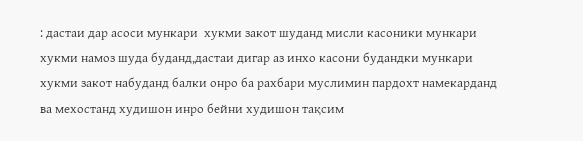: дастаи дар асоси мункари  хукми закот шуданд мисли касоники мункари хукми намоз шуда буданд,дастаи дигар аз инхо касони будандки мункари хукми закот набуданд балки онро ба рахбари муслимин пардохт намекарданд ва мехостанд худишон инро бейни худишон тақсим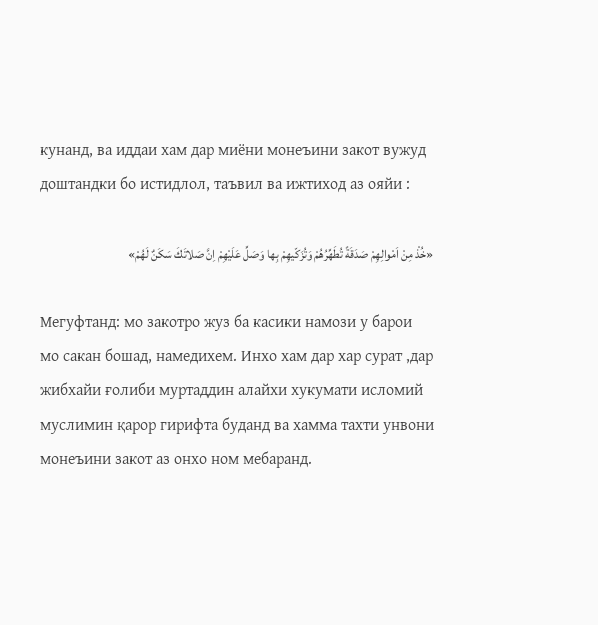кунанд, ва иддаи хам дар миёни монеъини закот вужуд доштандки бо истидлол, таъвил ва ижтиход аз ояйи :

«خُذْ مِنْ اَمْوالِهِمْ صَدَقَةً تُطَهِّرُهُمْ وَتُزَكّيهِمْ بِها وَصَلِّ عَلَيْهِمْ اِنَّ صَلاتَكَ سَكَنٌ لَهُمْ»

Мегуфтанд: мо закотро жуз ба касики намози у барои мо сакан бошад, намедихем. Инхо хам дар хар сурат ,дар жибхайи ғолиби муртаддин алайхи хукумати исломий муслимин қарор гирифта буданд ва хамма тахти унвони монеъини закот аз онхо ном мебаранд.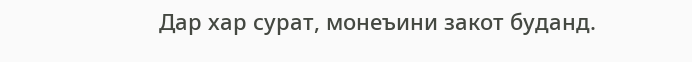Дар хар сурат, монеъини закот буданд.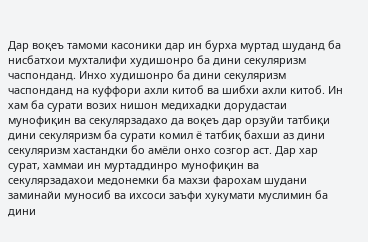Дар воқеъ тамоми касоники дар ин бурха муртад шуданд ба нисбатхои мухталифи худишонро ба дини секуляризм часпонданд. Инхо худишонро ба дини секуляризм часпонданд на куффори ахли китоб ва шибхи ахли китоб. Ин хам ба сурати возих нишон медихадки дорудастаи мунофиқин ва секулярзадахо да воқеъ дар орзуйи татбиқи дини секуляризм ба сурати комил ё татбиқ бахши аз дини секуляризм хастандки бо амёли онхо созгор аст. Дар хар сурат, хаммаи ин муртаддинро мунофиқин ва секулярзадахои медонемки ба махзи фарохам шудани заминайи муносиб ва ихсоси заъфи хукумати муслимин ба дини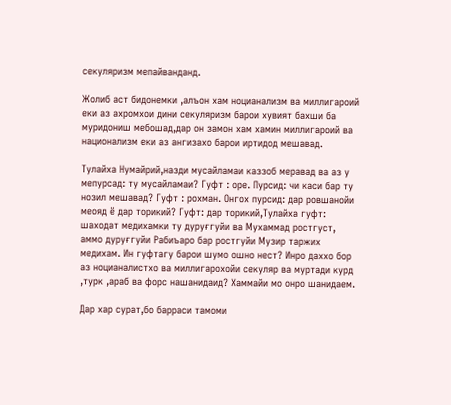секуляризм мепайванданд.

Жолиб аст бидонемки ,алъон хам ноцианализм ва миллигароий еки аз ахромхои дини секуляризм барои хувият бахши ба муридониш мебошад,дар он замон хам хамин миллигароий ва национализм еки аз ангизахо барои иртидод мешавад.

Тулайха Нумайрий,назди мусайламаи каззоб меравад ва аз у мепурсад: ту мусайламаи? Гуфт : оре. Пурсид: чи каси бар ту нозил мешавад? Гуфт : рохман. Онгох пурсид: дар ровшанойи меояд ё дар торикий? Гуфт: дар торикий,Тулайха гуфт: шаходат медихамки ту дуруғгуйи ва Мухаммад ростгуст, аммо дуруғгуйи Рабиъаро бар ростгуйи Музир таржих медихам. Ин гуфтагу барои шумо ошно нест? Инро даххо бор аз ноцианалистхо ва миллигарохойи секуляр ва муртади курд ,турк ,араб ва форс нашанидаид? Хаммайи мо онро шанидаем.

Дар хар сурат,бо барраси тамоми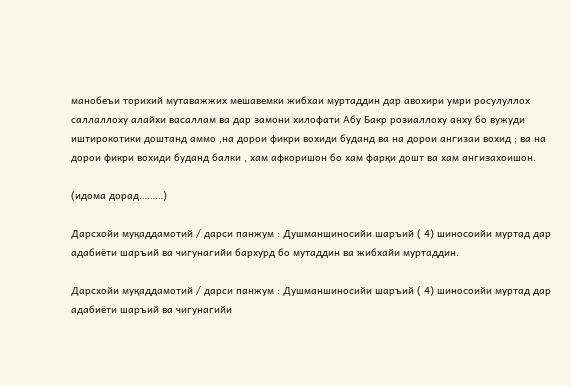манобеъи торихий мутаважжих мешавемки жибхаи муртаддин дар авохири умри росулуллох саллаллоху алайхи васаллам ва дар замони хилофати Абу Бакр розиаллоху анху бо вужуди иштирокотики доштанд аммо ,на дорои фикри вохиди буданд ва на дорои ангизаи вохид ; ва на дорои фикри вохиди буданд балки , хам афкоришон бо хам фарқи дошт ва хам ангизахоишон.

(идома дорад………)

Дарсхойи муқаддамотий / дарси панжум : Душманшиносийи шаръий ( 4) шиносоийи муртад дар адабиёти шаръий ва чигунагийи бархурд бо мутаддин ва жибхайи муртаддин.

Дарсхойи муқаддамотий / дарси панжум : Душманшиносийи шаръий ( 4) шиносоийи муртад дар адабиёти шаръий ва чигунагийи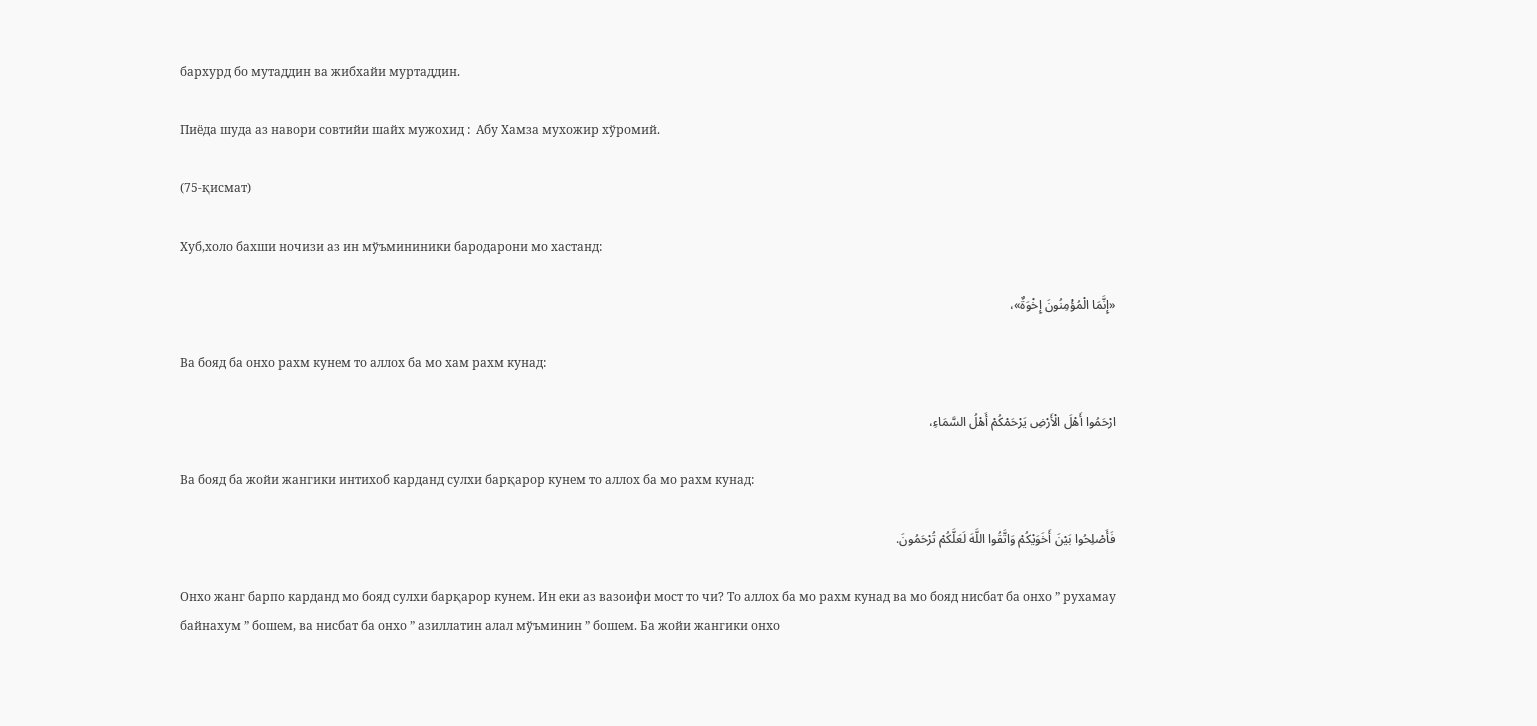бархурд бо мутаддин ва жибхайи муртаддин.

Пиёда шуда аз навори совтийи шайх мужохид :  Абу Хамза мухожир хўромий.

(75-қисмат)

Хуб,холо бахши ночизи аз ин мўъмининики бародарони мо хастанд:

«إِنَّمَا الْمُؤْمِنُونَ إِخْوَةٌ»،

Ва бояд ба онхо рахм кунем то аллох ба мо хам рахм кунад:

ارْحَمُوا أَهْلَ الْأَرْضِ يَرْحَمْكُمْ أَهْلُ السَّمَاءِ،

Ва бояд ба жойи жангики интихоб карданд сулхи барқарор кунем то аллох ба мо рахм кунад:

فَأَصْلِحُوا بَيْنَ أَخَوَيْكُمْ وَاتَّقُوا اللَّهَ لَعَلَّكُمْ تُرْحَمُونَ.

Онхо жанг барпо карданд мо бояд сулхи барқарор кунем. Ин еки аз вазоифи мост то чи? То аллох ба мо рахм кунад ва мо бояд нисбат ба онхо ” рухамау байнахум ” бошем, ва нисбат ба онхо ” азиллатин алал мўъминин ” бошем. Ба жойи жангики онхо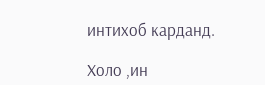интихоб карданд.

Холо ,ин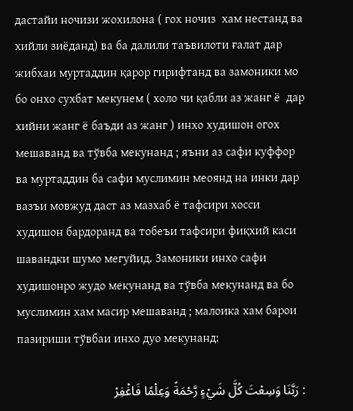дастайи ночизи жохилона ( гох ночиз  хам нестанд ва хийли зиёданд) ва ба далили таъвилоти ғалат дар жибхаи муртаддин қарор гирифтанд ва замоники мо бо онхо сухбат мекунем ( холо чи қабли аз жанг ё  дар хийни жанг ё баъди аз жанг ) инхо худишон огох мешаванд ва тўвба мекунанд ; яъни аз сафи куффор ва муртаддин ба сафи муслимин меоянд на инки дар вазъи мовжуд даст аз мазхаб ё тафсири хосси худишон бардоранд ва тобеъи тафсири фиқхий каси шавандки шумо мегуйид. Замоники инхо сафи худишонро жудо мекунанд ва тўвба мекунанд ва бо муслимин хам масир мешаванд ; малоика хам барои пазириши тўвбаи инхо дуо мекунанд:

: رَبَّنَا وَسِعْتَ كُلَّ شَيْءٍ رَّحْمَةً وَعِلْمًا فَاغْفِرْ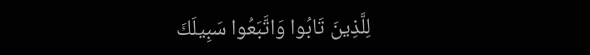لِلَّذِينَ تَابُوا وَاتَّبَعُوا سَبِيلَكَ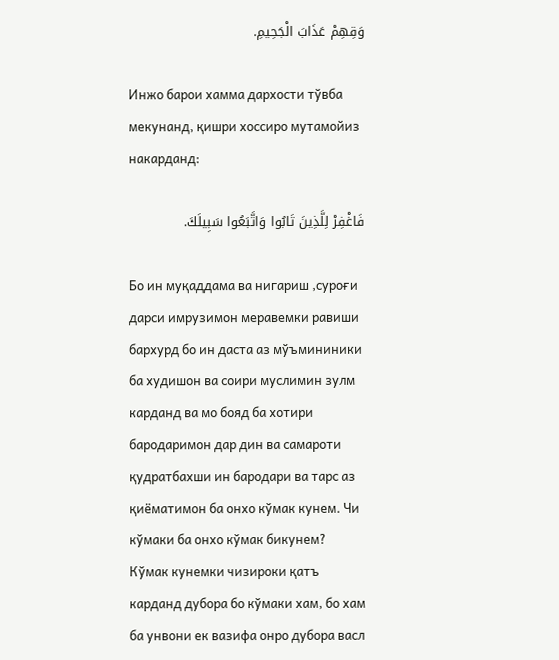وَقِهِمْ عَذَابَ الْجَحِيمِ.

Инжо барои хамма дархости тўвба мекунанд, қишри хоссиро мутамойиз накарданд:

فَاغْفِرْ لِلَّذِينَ تَابُوا وَاتَّبَعُوا سَبِيلَكَ.

Бо ин муқаддама ва нигариш ,суроғи дарси имрузимон меравемки равиши бархурд бо ин даста аз мўъмининики ба худишон ва соири муслимин зулм карданд ва мо бояд ба хотири бародаримон дар дин ва самароти қудратбахши ин бародари ва тарс аз қиёматимон ба онхо кўмак кунем. Чи кўмаки ба онхо кўмак бикунем? Кўмак кунемки чизироки қатъ карданд дубора бо кўмаки хам, бо хам ба унвони ек вазифа онро дубора васл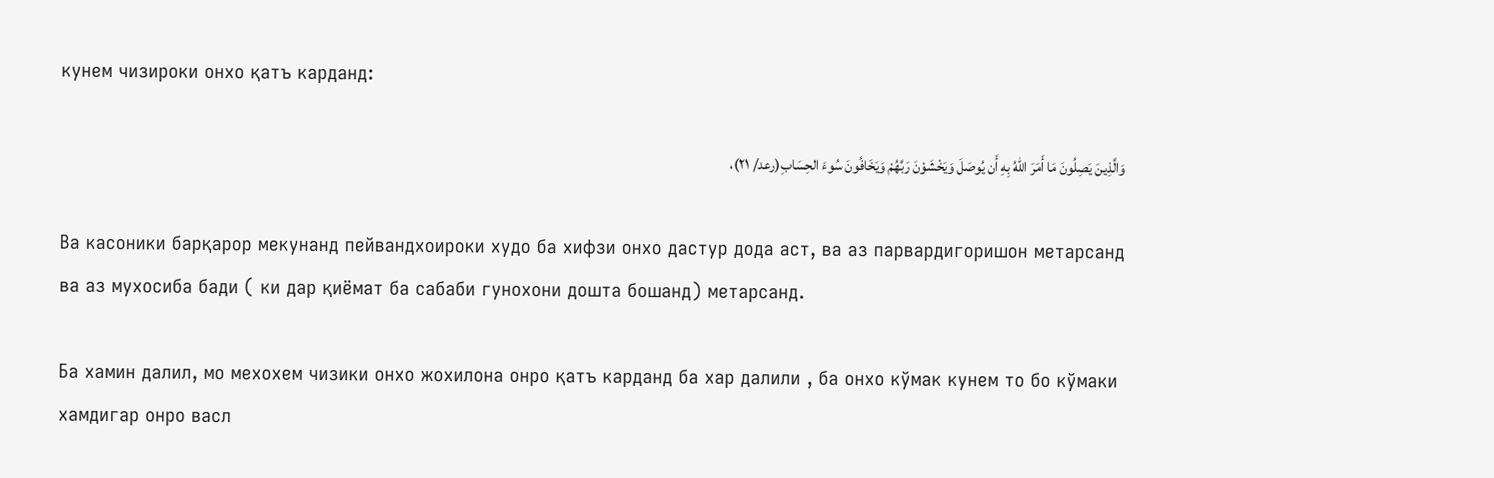кунем чизироки онхо қатъ карданд:

وَالَّذِینَ یَصِلُونَ مَا أَمَرَ اللّهُ بِهِ أَن یُوصَلَ وَیَخْشَوْنَ رَبَّهُمْ وَیَخَافُونَ سُوءَ الحِسَابِ(رعد/ ۲۱)،

Ва касоники барқарор мекунанд пейвандхоироки худо ба хифзи онхо дастур дода аст, ва аз парвардигоришон метарсанд ва аз мухосиба бади ( ки дар қиёмат ба сабаби гунохони дошта бошанд) метарсанд.

Ба хамин далил, мо мехохем чизики онхо жохилона онро қатъ карданд ба хар далили , ба онхо кўмак кунем то бо кўмаки хамдигар онро васл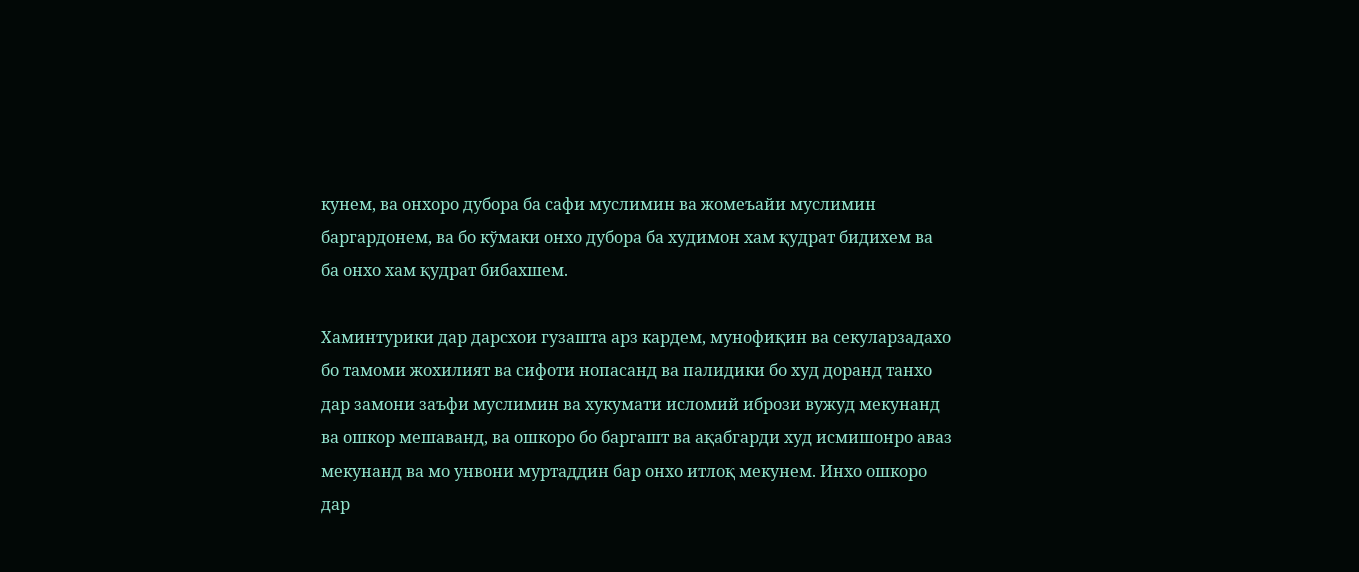кунем, ва онхоро дубора ба сафи муслимин ва жомеъайи муслимин баргардонем, ва бо кўмаки онхо дубора ба худимон хам қудрат бидихем ва ба онхо хам қудрат бибахшем.

Хаминтурики дар дарсхои гузашта арз кардем, мунофиқин ва секуларзадахо бо тамоми жохилият ва сифоти нопасанд ва палидики бо худ доранд танхо дар замони заъфи муслимин ва хукумати исломий ибрози вужуд мекунанд ва ошкор мешаванд, ва ошкоро бо баргашт ва ақабгарди худ исмишонро аваз мекунанд ва мо унвони муртаддин бар онхо итлоқ мекунем. Инхо ошкоро дар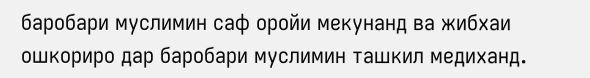баробари муслимин саф оройи мекунанд ва жибхаи ошкориро дар баробари муслимин ташкил медиханд.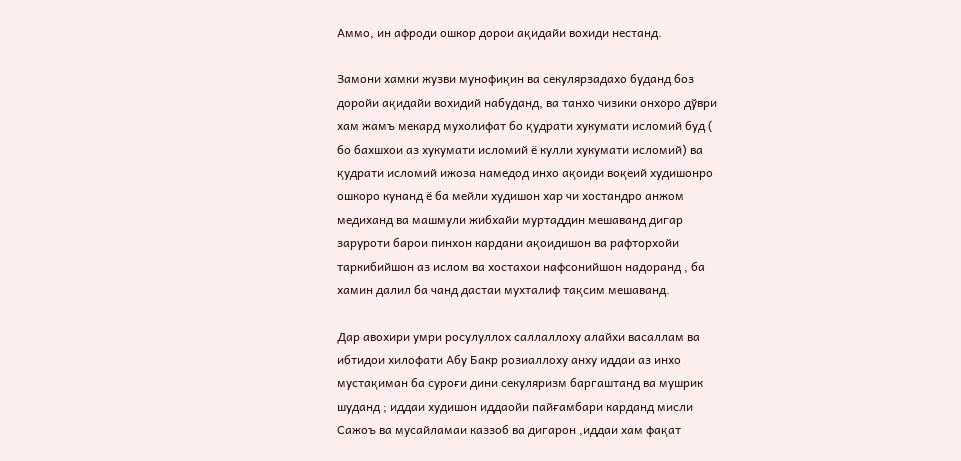Аммо, ин афроди ошкор дорои ақидайи вохиди нестанд.

Замони хамки жузви мунофиқин ва секулярзадахо буданд боз доройи ақидайи вохидий набуданд, ва танхо чизики онхоро дўври хам жамъ мекард мухолифат бо қудрати хукумати исломий буд ( бо бахшхои аз хукумати исломий ё кулли хукумати исломий) ва қудрати исломий ижоза намедод инхо ақоиди воқеий худишонро ошкоро кунанд ё ба мейли худишон хар чи хостандро анжом медиханд ва машмули жибхайи муртаддин мешаванд дигар заруроти барои пинхон кардани ақоидишон ва рафторхойи таркибийшон аз ислом ва хостахои нафсонийшон надоранд , ба хамин далил ба чанд дастаи мухталиф тақсим мешаванд.

Дар авохири умри росулуллох саллаллоху алайхи васаллам ва ибтидои хилофати Абу Бакр розиаллоху анху иддаи аз инхо мустақиман ба суроғи дини секуляризм баргаштанд ва мушрик шуданд ; иддаи худишон иддаойи пайғамбари карданд мисли Сажоъ ва мусайламаи каззоб ва дигарон ,иддаи хам фақат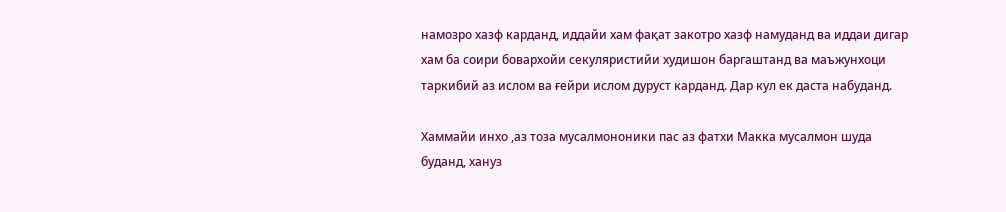намозро хазф карданд, иддайи хам фақат закотро хазф намуданд ва иддаи дигар хам ба соири бовархойи секуляристийи худишон баргаштанд ва маъжунхоци таркибий аз ислом ва ғейри ислом дуруст карданд. Дар кул ек даста набуданд.

Хаммайи инхо ,аз тоза мусалмононики пас аз фатхи Макка мусалмон шуда буданд, хануз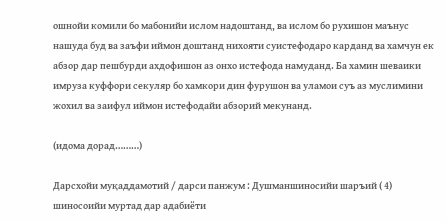ошнойи комили бо мабонийи ислом надоштанд, ва ислом бо рухишон маънус нашуда буд ва заъфи иймон доштанд нихояти суистефодаро карданд ва хамчун ек абзор дар пешбурди ахдофишон аз онхо истефода намуданд. Ба хамин шеваики имруза куффори секуляр бо хамкори дин фурушон ва уламои суъ аз муслимини жохил ва заифул иймон истефодайи абзорий мекунанд.

(идома дорад………)

Дарсхойи муқаддамотий / дарси панжум : Душманшиносийи шаръий ( 4) шиносоийи муртад дар адабиёти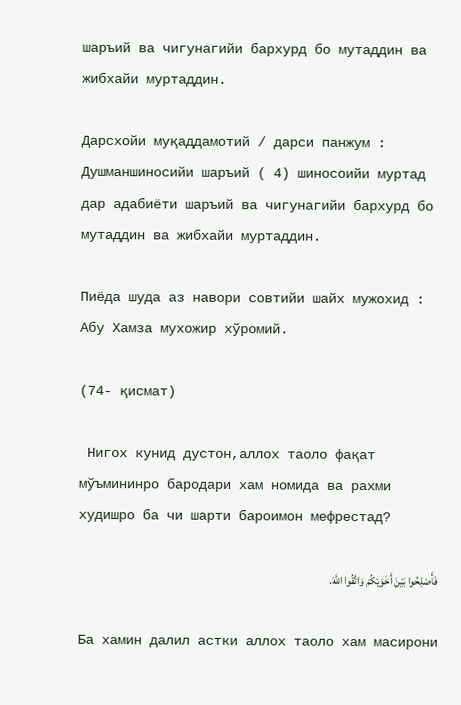шаръий ва чигунагийи бархурд бо мутаддин ва жибхайи муртаддин.

Дарсхойи муқаддамотий / дарси панжум : Душманшиносийи шаръий ( 4) шиносоийи муртад дар адабиёти шаръий ва чигунагийи бархурд бо мутаддин ва жибхайи муртаддин.

Пиёда шуда аз навори совтийи шайх мужохид :  Абу Хамза мухожир хўромий.

(74- қисмат)

 Нигох кунид дустон,аллох таоло фақат мўъмининро бародари хам номида ва рахми худишро ба чи шарти бароимон мефрестад?

فَأَصْلِحُوا بَيْنَ أَخَوَيْكُمْ وَاتَّقُوا اللَّهَ.

Ба хамин далил астки аллох таоло хам масирони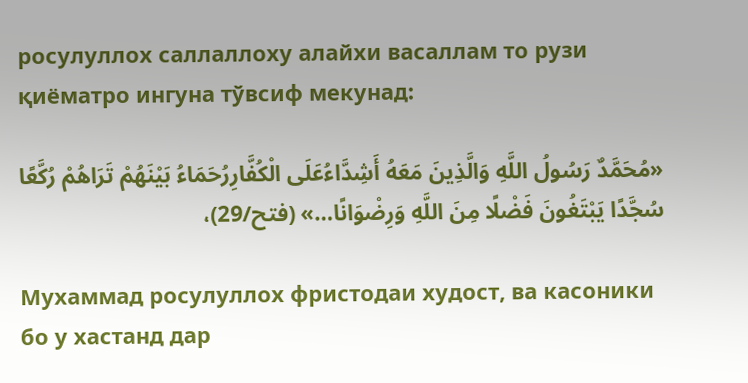росулуллох саллаллоху алайхи васаллам то рузи қиёматро ингуна тўвсиф мекунад:

«مُحَمَّدٌ رَسُولُ اللَّهِ وَالَّذِينَ مَعَهُ أَشِدَّاءُعَلَى الْكُفَّارِرُحَمَاءُ بَيْنَهُمْ تَرَاهُمْ رُكَّعًا سُجَّدًا يَبْتَغُونَ فَضْلًا مِنَ اللَّهِ وَرِضْوَانًا…» (فتح/29)،

Мухаммад росулуллох фристодаи худост, ва касоники бо у хастанд дар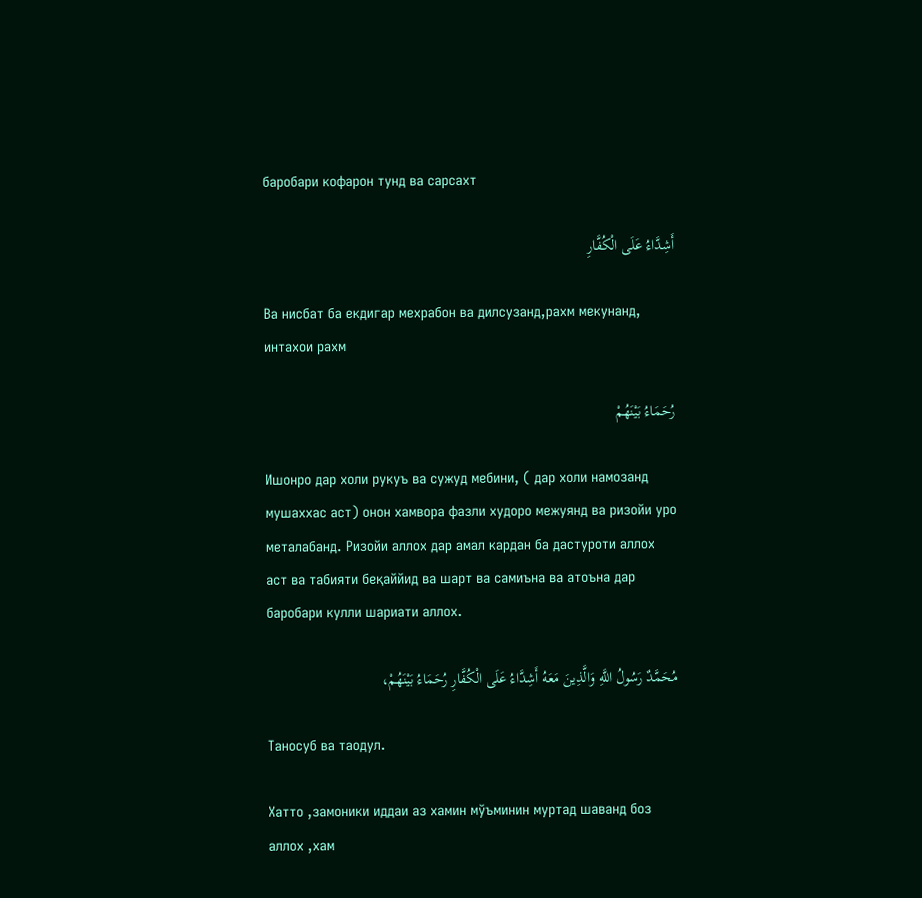баробари кофарон тунд ва сарсахт

أَشِدَّاءُ عَلَى الْكُفَّارِ

Ва нисбат ба екдигар мехрабон ва дилсузанд,рахм мекунанд, интахои рахм

رُحَمَاءُ بَيْنَهُمْ

Ишонро дар холи рукуъ ва сужуд мебини, ( дар холи намозанд мушаххас аст) онон хамвора фазли худоро межуянд ва ризойи уро металабанд. Ризойи аллох дар амал кардан ба дастуроти аллох аст ва табияти беқаййид ва шарт ва самиъна ва атоъна дар баробари кулли шариати аллох.

مُحَمَّدٌ رَسُولُ اللَّهِ وَالَّذِينَ مَعَهُ أَشِدَّاءُ عَلَى الْكُفَّارِ رُحَمَاءُ بَيْنَهُمْ،

Таносуб ва таодул.

Хатто ,замоники иддаи аз хамин мўъминин муртад шаванд боз аллох ,хам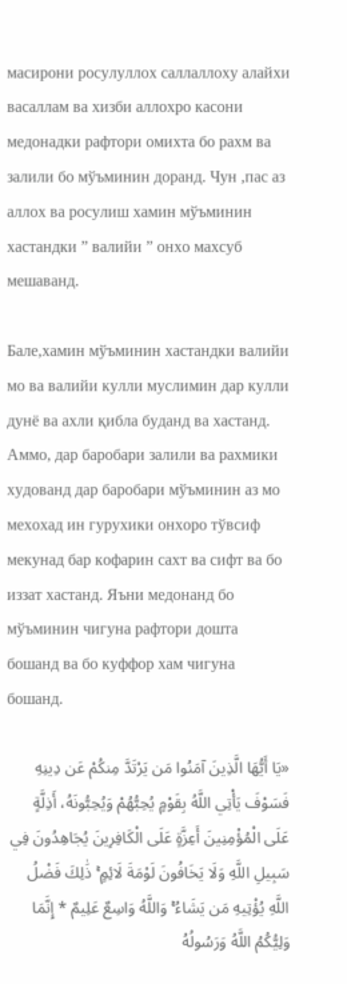масирони росулуллох саллаллоху алайхи васаллам ва хизби аллохро касони медонадки рафтори омихта бо рахм ва залили бо мўъминин доранд. Чун ,пас аз аллох ва росулиш хамин мўъминин хастандки ” валийи ” онхо махсуб мешаванд.

Бале,хамин мўъминин хастандки валийи мо ва валийи кулли муслимин дар кулли дунё ва ахли қибла буданд ва хастанд. Аммо, дар баробари залили ва рахмики худованд дар баробари мўъминин аз мо мехохад ин гурухики онхоро тўвсиф мекунад бар кофарин сахт ва сифт ва бо иззат хастанд. Яъни медонанд бо мўъминин чигуна рафтори дошта бошанд ва бо куффор хам чигуна бошанд.

«يَا أَيُّهَا الَّذِينَ آمَنُوا مَن يَرْتَدَّ مِنكُمْ عَن دِينِهِ فَسَوْفَ يَأْتِي اللَّهُ بِقَوْمٍ يُحِبُّهُمْ وَيُحِبُّونَهُ، أَذِلَّةٍ عَلَى الْمُؤْمِنِينَ أَعِزَّةٍ عَلَى الْكَافِرِينَ يُجَاهِدُونَ فِي سَبِيلِ اللَّهِ وَلَا يَخَافُونَ لَوْمَةَ لَائِمٍ ۚ ذَٰلِكَ فَضْلُ اللَّهِ يُؤْتِيهِ مَن يَشَاءُ ۚ وَاللَّهُ وَاسِعٌ عَلِيمٌ * إِنَّمَا وَلِيُّكُمُ اللَّهُ وَرَسُولُهُ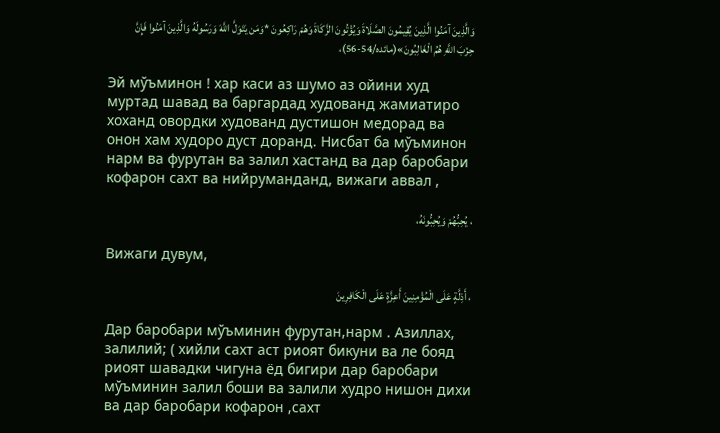وَالَّذِينَ آمَنُوا الَّذِينَ يُقِيمُونَ الصَّلَاةَ وَيُؤْتُونَ الزَّكَاةَ وَهُمْ رَاكِعُونَ *وَمَن يَتَوَلَّ اللَّهَ وَرَسُولَهُ وَالَّذِينَ آمَنُوا فَإِنَّ حِزْبَ اللَّهِ هُمُ الْغَالِبُونَ»(مائده/54-56)،

Эй мўъминон ! хар каси аз шумо аз ойини худ муртад шавад ва баргардад худованд жамиатиро хоханд овордки худованд дустишон медорад ва онон хам худоро дуст доранд. Нисбат ба мўъминон нарм ва фурутан ва залил хастанд ва дар баробари кофарон сахт ва нийруманданд, вижаги аввал ,

، يُحِبُّهُمْ وَيُحِبُّونَهُ،

Вижаги дувум,

، أَذِلَّةٍ عَلَى الْمُؤْمِنِينَ أَعِزَّةٍ عَلَى الْكَافِرِينَ

Дар баробари мўъминин фурутан,нарм . Азиллах, залилий; ( хийли сахт аст риоят бикуни ва ле бояд риоят шавадки чигуна ёд бигири дар баробари мўъминин залил боши ва залили худро нишон дихи ва дар баробари кофарон ,сахт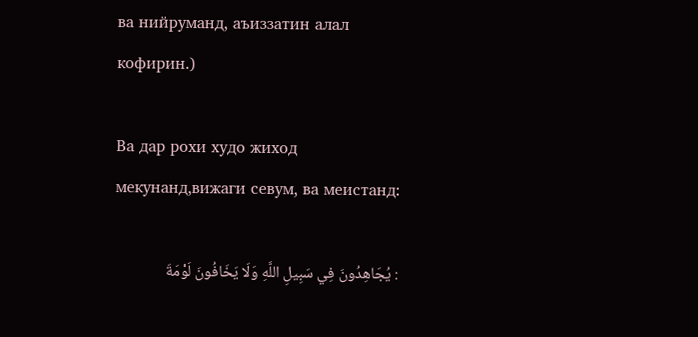ва нийруманд, аъиззатин алал кофирин.)

Ва дар рохи худо жиход мекунанд,вижаги севум, ва меистанд:

: يُجَاهِدُونَ فِي سَبِيلِ اللَّهِ وَلَا يَخَافُونَ لَوْمَةَ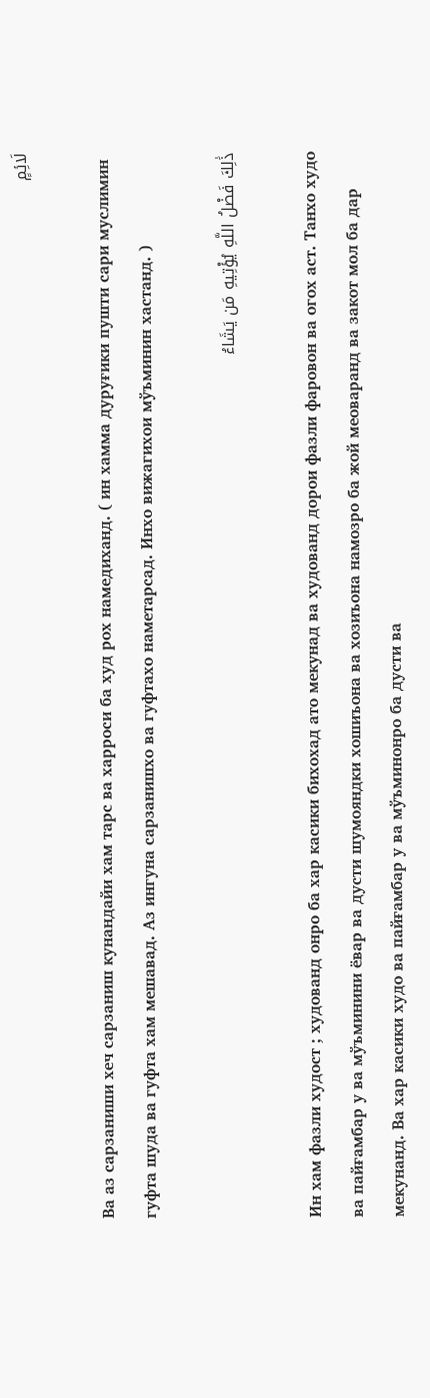لَائِمٍ

Ва аз сарзаниши хеч сарзаниш кунандайи хам тарс ва харроси ба худ рох намедиханд. ( ин хамма дуруғики пушти сари муслимин гуфта шуда ва гуфта хам мешавад. Аз ингуна сарзанишхо ва гуфтахо наметарсад. Инхо вижагихои мўъминин хастанд. )

ذَٰلِكَ فَضْلُ اللَّهِ يُؤْتِيهِ مَن يَشَاءُ

Ин хам фазли худост ; худованд онро ба хар касики бихохад ато мекунад ва худованд дорои фазли фаровон ва огох аст. Танхо худо ва пайғамбар у ва мўъминини ёвар ва дусти шумояндки хошиъона ва хозиъона намозро ба жой меоваранд ва закот мол ба дар мекунанд. Ва хар касики худо ва пайғамбар у ва мўъминонро ба дусти ва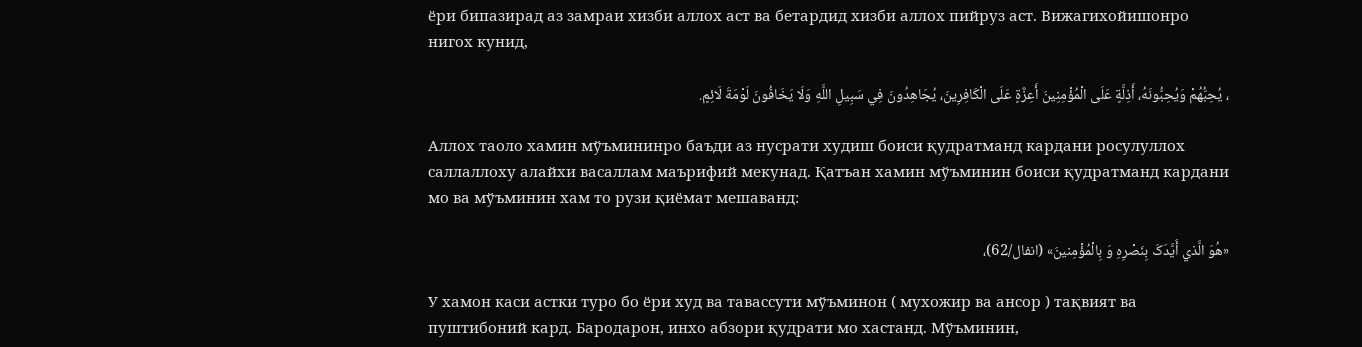ёри бипазирад аз замраи хизби аллох аст ва бетардид хизби аллох пийруз аст. Вижагихойишонро нигох кунид,

، يُحِبُّهُمْ وَيُحِبُّونَهُ، أَذِلَّةٍ عَلَى الْمُؤْمِنِينَ أَعِزَّةٍ عَلَى الْكَافِرِينَ، يُجَاهِدُونَ فِي سَبِيلِ اللَّهِ وَلَا يَخَافُونَ لَوْمَةَ لَائِمٍ.

Аллох таоло хамин мўъмининро баъди аз нусрати худиш боиси қудратманд кардани росулуллох саллаллоху алайхи васаллам маърифий мекунад. Қатъан хамин мўъминин боиси қудратманд кардани мо ва мўъминин хам то рузи қиёмат мешаванд:

«هُوَ الَّذي أَيَّدَکَ بِنَصْرِهِ وَ بِالْمُؤْمِنينَ» (انفال/62)،

У хамон каси астки туро бо ёри худ ва тавассути мўъминон ( мухожир ва ансор ) тақвият ва пуштибоний кард. Бародарон, инхо абзори қудрати мо хастанд. Мўъминин,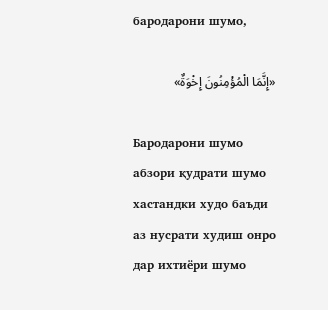бародарони шумо,

«إِنَّمَا الْمُؤْمِنُونَ إِخْوَةٌ»

Бародарони шумо абзори қудрати шумо хастандки худо баъди аз нусрати худиш онро дар ихтиёри шумо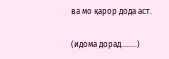ва мо қарор дода аст.

(идома дорад……..)